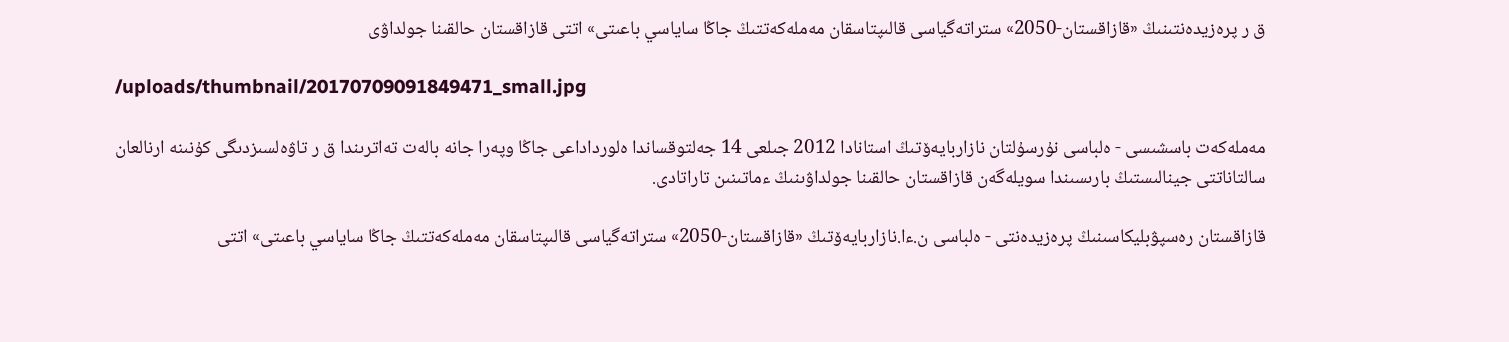ق ر پرەزيدەنتىنىڭ «قازاقستان-2050» ستراتەگياسى قالىپتاسقان مەملەكەتتىڭ جاڭا ساياسي باعىتى» اتتى قازاقستان حالقىنا جولداۋى

/uploads/thumbnail/20170709091849471_small.jpg

مەملەكەت باسشىسى - ەلباسى نۇرسۇلتان نازاربايەۆتىڭ استانادا 2012 جىلعى 14 جەلتوقساندا ەلورداداعى جاڭا وپەرا جانە بالەت تەاترىندا ق ر تاۋەلسىزدىگى كۇنىنە ارنالعان سالتاناتتى جينالىستىڭ بارىسىندا سويلەگەن قازاقستان حالقىنا جولداۋىنىڭ ءماتىنىن تاراتادى.

قازاقستان رەسپۋبليكاسىنىڭ پرەزيدەنتى - ەلباسى ن.ءا.نازاربايەۆتىڭ «قازاقستان-2050» ستراتەگياسى قالىپتاسقان مەملەكەتتىڭ جاڭا ساياسي باعىتى» اتتى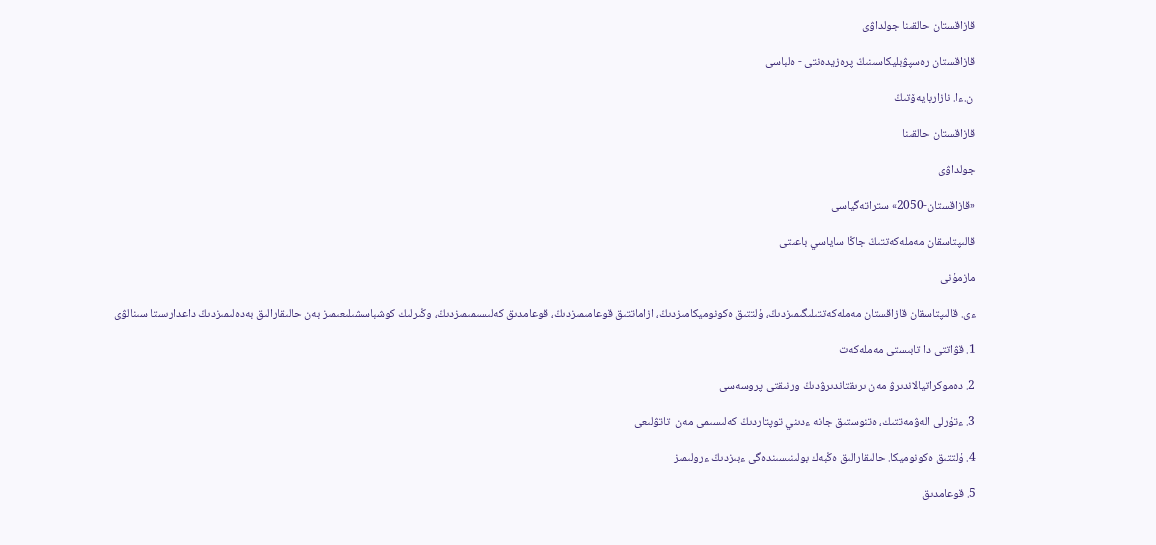قازاقستان حالقىنا جولداۋى

قازاقستان رەسپۋبليكاسىنىڭ پرەزيدەنتى - ەلباسى

 ن.ءا. نازاربايەۆتىڭ

قازاقستان حالقىنا

جولداۋى

«قازاقستان-2050» ستراتەگياسى

قالىپتاسقان مەملەكەتتىڭ جاڭا ساياسي باعىتى

مازمۇنى

ءى. قالىپتاسقان قازاقستان مەملەكەتتىلىگىمىزدىڭ، ۇلتتىق ەكونوميكامىزدىڭ، ازاماتتىق قوعامىمىزدىڭ، قوعامدىق كەلىسىمىمىزدىڭ، وڭىرلىك كوشباسشىلىعىمىز بەن حالىقارالىق بەدەلىمىزدىڭ داعدارىستا سىنالۋى

1. قۋاتتى دا تابىستى مەملەكەت

2. دەموكراتيالاندىرۋ مەن ىرىقتاندىرۋدىڭ ورنىقتى پروسەسى

3. ءتۇرلى الەۋمەتتىك، ەتنوستىق جانە ءدىني توپتاردىڭ كەلىسىمى مەن  تاتۋلىعى

4. ۇلتتىق ەكونوميكا. حالىقارالىق ەڭبەك بولىنىسىندەگى ءبىزدىڭ ءرولىمىز

5. قوعامدىق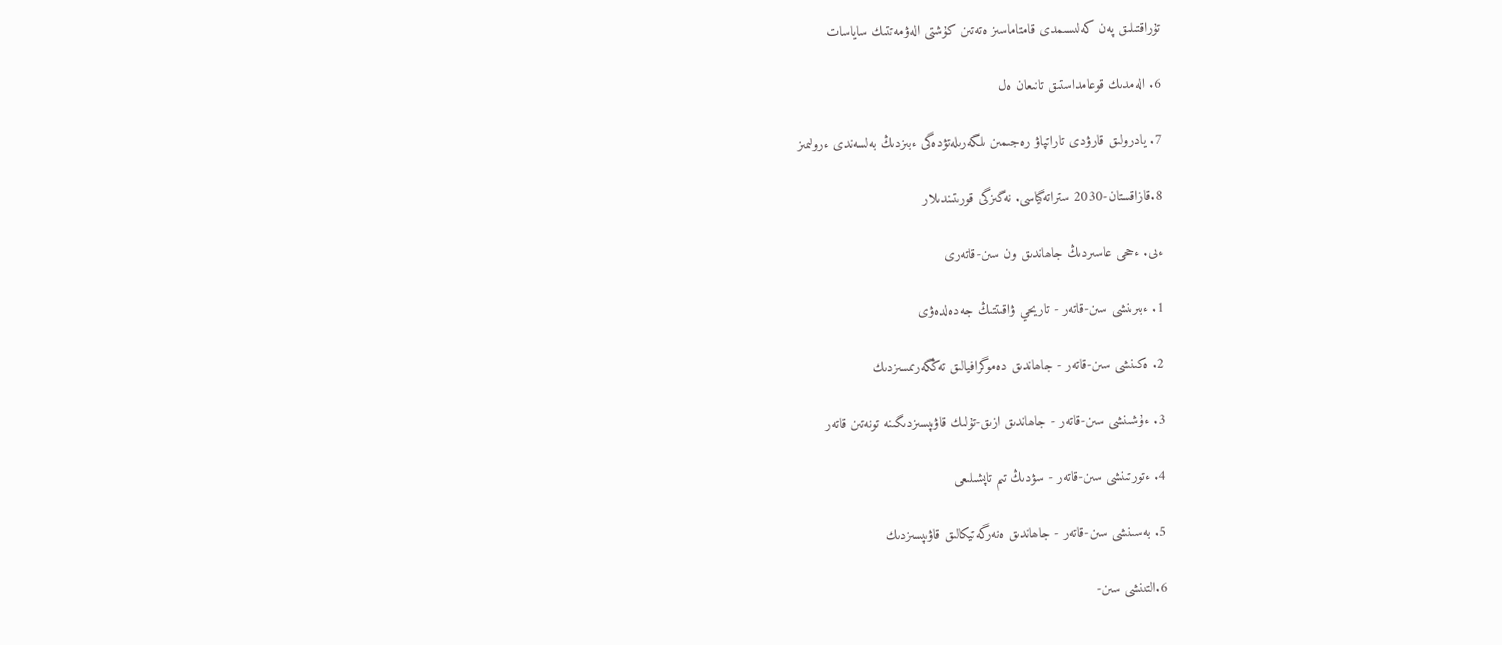تۇراقتىلىق پەن كەلىسىمدى قامتاماسىز ەتەتىن كۇشتى الەۋمەتتىك ساياسات

6. الەمدىك قوعامداستىق تانىعان ەل

7. يادرولىق قارۋدى تاراتپاۋ رەجىمىن ىلگەرىلەتۋدەگى ءبىزدىڭ بەلسەندى ءرولىمىز

8.قازاقستان-2030 ستراتەگياسى. نەگىزگى قورىتىندىلار

ءىى. ءححى عاسىردىڭ جاھاندىق ون سىن-قاتەرى

1. ءبىرىنشى سىن-قاتەر - تاريحي ۋاقىتتىڭ جەدەلدەۋى

2. ەكىنشى سىن-قاتەر - جاھاندىق دەموگرافيالىق تەڭگەرىمسىزدىك

3. ءۇشىنشى سىن-قاتەر - جاھاندىق ازىق-تۇلىك قاۋىپسىزدىگىنە تونەتىن قاتەر

4. ءتورتىنشى سىن-قاتەر - سۋدىڭ تىم تاپشىلىعى

5. بەسىنشى سىن-قاتەر - جاھاندىق ەنەرگەتيكالىق قاۋىپسىزدىك

6.التىنشى سىن-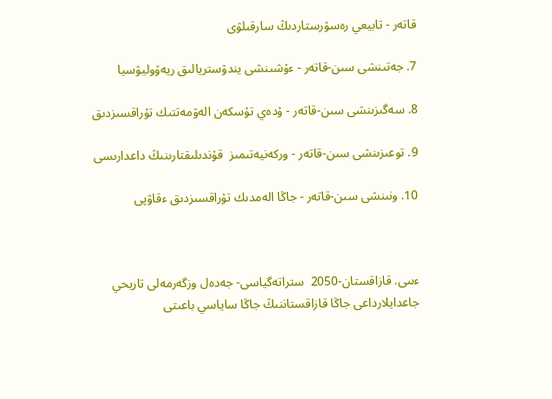قاتەر - تابيعي رەسۋرستاردىڭ سارقىلۋى

7. جەتىنشى سىن-قاتەر - ءۇشىنشى يندۋستريالىق ريەۆوليۋسيا

8. سەگىزىنشى سىن-قاتەر - ۇدەي تۇسكەن الەۋمەتتىك تۇراقسىزدىق

9. توعىزىنشى سىن-قاتەر - وركەنيەتىمىز  قۇندىلىقتارىنىڭ داعدارىسى

10. ونىنشى سىن-قاتەر - جاڭا الەمدىك تۇراقسىزدىق ءقاۋپى



ءىىى. قازاقستان-2050  ستراتەگياسى- جەدەل وزگەرمەلى تاريحي جاعدايلارداعى جاڭا قازاقستاننىڭ جاڭا ساياسي باعىتى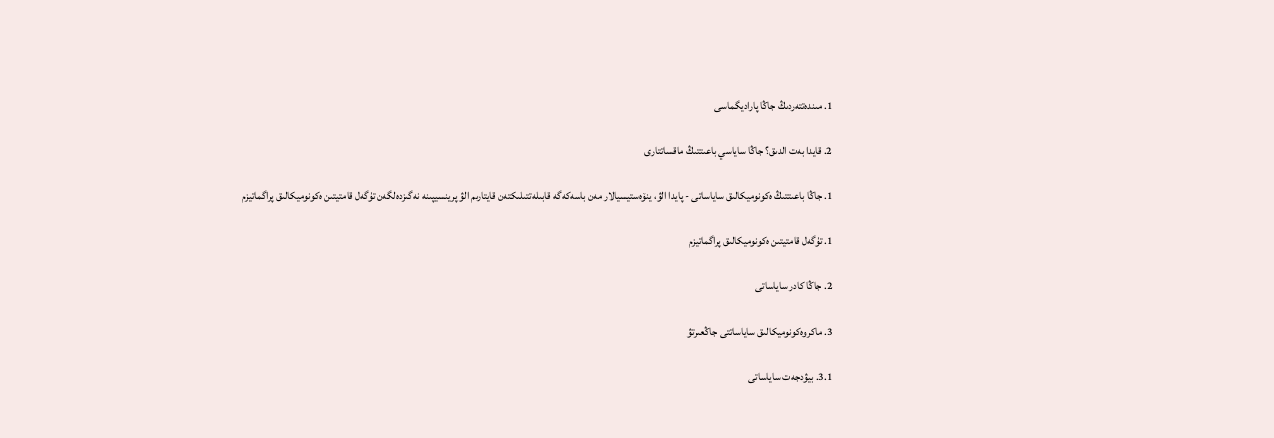1. مىندەتتەردىڭ جاڭا پاراديگماسى

2. قايدا بەت الدىق؟ جاڭا ساياسي باعىتتىڭ ماقساتتارى

1. جاڭا باعىتتىڭ ەكونوميكالىق ساياساتى - پايدا الۋ، ينۆەستيسيالار مەن باسەكەگە قابىلەتتىلىكتەن قايتارىم الۋ پرينسيپىنە نەگىزدەلگەن تۇگەل قامتيتىن ەكونوميكالىق پراگماتيزم

1. تۇگەل قامتيتىن ەكونوميكالىق پراگماتيزم

2. جاڭا كادر ساياساتى

3. ماكروەكونوميكالىق ساياساتتى جاڭعىرتۋ

3.1. بيۋدجەت ساياساتى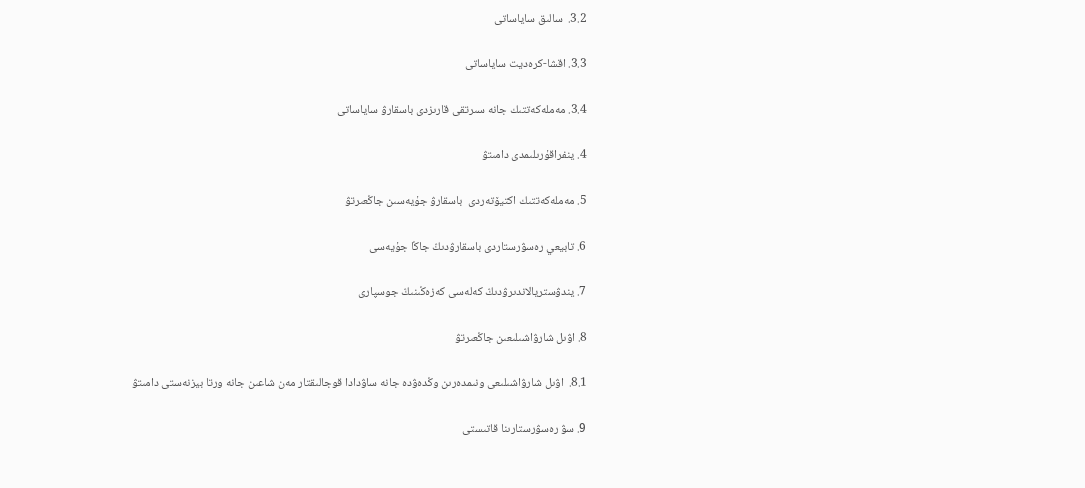3.2.  سالىق ساياساتى

3.3. اقشا-كرەديت ساياساتى

3.4. مەملەكەتتىك جانە سىرتقى قارىزدى باسقارۋ ساياساتى

4. ينفراقۇرىلىمدى دامىتۋ

5. مەملەكەتتىك اكتيۆتەردى  باسقارۋ جۇيەسىن جاڭعىرتۋ

6. تابيعي رەسۋرستاردى باسقارۋدىڭ جاڭا جۇيەسى

7. يندۋستريالاندىرۋدىڭ كەلەسى كەزەڭىنىڭ جوسپارى

8. اۋىل شارۋاشىلىعىن جاڭعىرتۋ

8.1.  اۋىل شارۋاشىلىعى ونىمدەرىن وڭدەۋدە جانە ساۋدادا قوجالىقتار مەن شاعىن جانە ورتا بيزنەستى دامىتۋ

9. سۋ رەسۋرستارىنا قاتىستى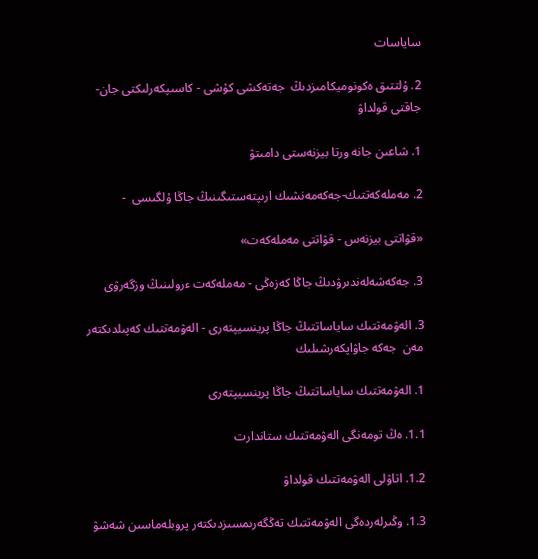ساياسات

2. ۇلتتىق ەكونوميكامىزدىڭ  جەتەكشى كۇشى - كاسىپكەرلىكتى جان-جاقتى قولداۋ

1. شاعىن جانە ورتا بيزنەستى دامىتۋ

2. مەملەكەتتىك-جەكەمەنشىك ارىپتەستىگىنىڭ جاڭا ۇلگىسى  -

«قۋاتتى بيزنەس - قۋاتتى مەملەكەت»

3. جەكەشەلەندىرۋدىڭ جاڭا كەزەڭى - مەملەكەت ءرولىنىڭ وزگەرۋى

3. الەۋمەتتىك ساياساتتىڭ جاڭا پرينسيپتەرى - الەۋمەتتىك كەپىلدىكتەر مەن  جەكە جاۋاپكەرشىلىك

1. الەۋمەتتىك ساياساتتىڭ جاڭا پرينسيپتەرى

1.1. ەڭ تومەنگى الەۋمەتتىك ستاندارت

1.2. اتاۋلى الەۋمەتتىك قولداۋ

1.3. وڭىرلەردەگى الەۋمەتتىك تەڭگەرىمسىزدىكتەر پروبلەماسىن شەشۋ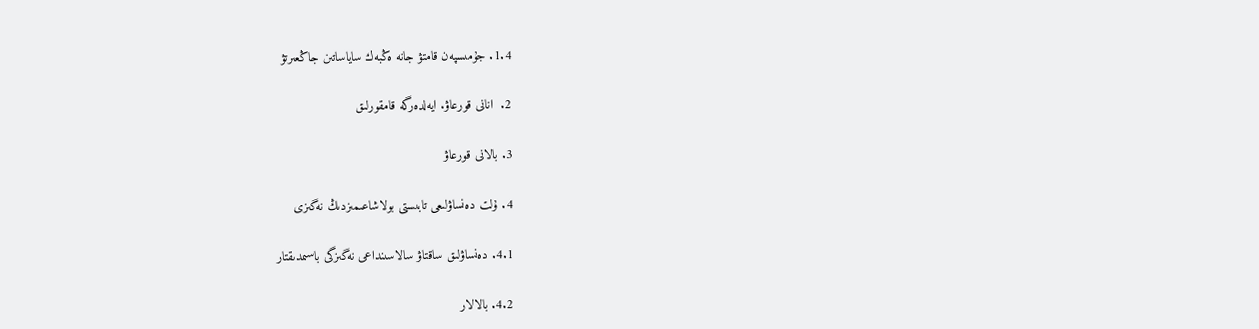1.4. جۇمىسپەن قامتۋ جانە ەڭبەك ساياساتىن جاڭعىرتۋ

2.  انانى قورعاۋ. ايەلدەرگە قامقورلىق

3. بالانى قورعاۋ

4. ۇلت دەنساۋلىعى تابىستى بولاشاعىمىزدىڭ نەگىزى

4.1. دەنساۋلىق ساقتاۋ سالاسىنداعى نەگىزگى باسىمدىقتار

4.2. بالالار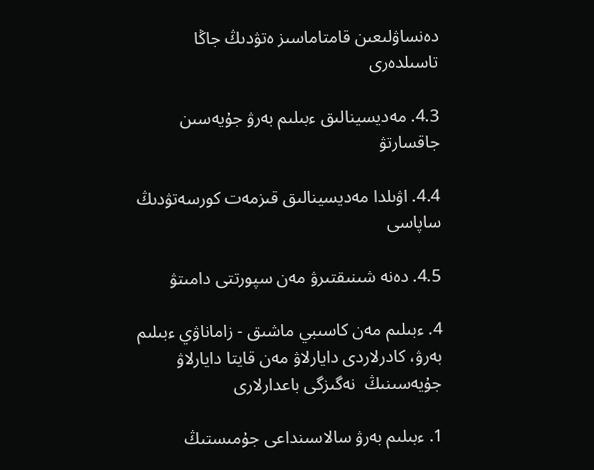دەنساۋلىعىن قامتاماسىز ەتۋدىڭ جاڭا تاسىلدەرى

4.3. مەديسينالىق ءبىلىم بەرۋ جۇيەسىن جاقسارتۋ

4.4. اۋىلدا مەديسينالىق قىزمەت كورسەتۋدىڭ ساپاسى

4.5. دەنە شىنىقتىرۋ مەن سپورتتى دامىتۋ

4. ءبىلىم مەن كاسىبي ماشىق - زاماناۋي ءبىلىم بەرۋ، كادرلاردى دايارلاۋ مەن قايتا دايارلاۋ جۇيەسىنىڭ  نەگىزگى باعدارلارى

1. ءبىلىم بەرۋ سالاسىنداعى جۇمىستىڭ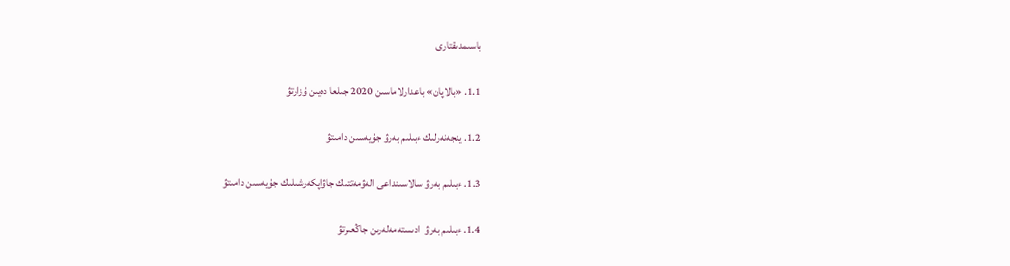باسىمدىقتارى

1.1. «بالاپان» باعدارلاماسىن 2020 جىلعا دەيىن ۇزارتۋ

1.2. ينجەنەرلىك ءبىلىم بەرۋ جۇيەسىن دامىتۋ

1.3. ءبىلىم بەرۋ سالاسىنداعى الەۋمەتتىك جاۋاپكەرشىلىك جۇيەسىن دامىتۋ

1.4. ءبىلىم بەرۋ  ادىستەمەلەرىن جاڭعىرتۋ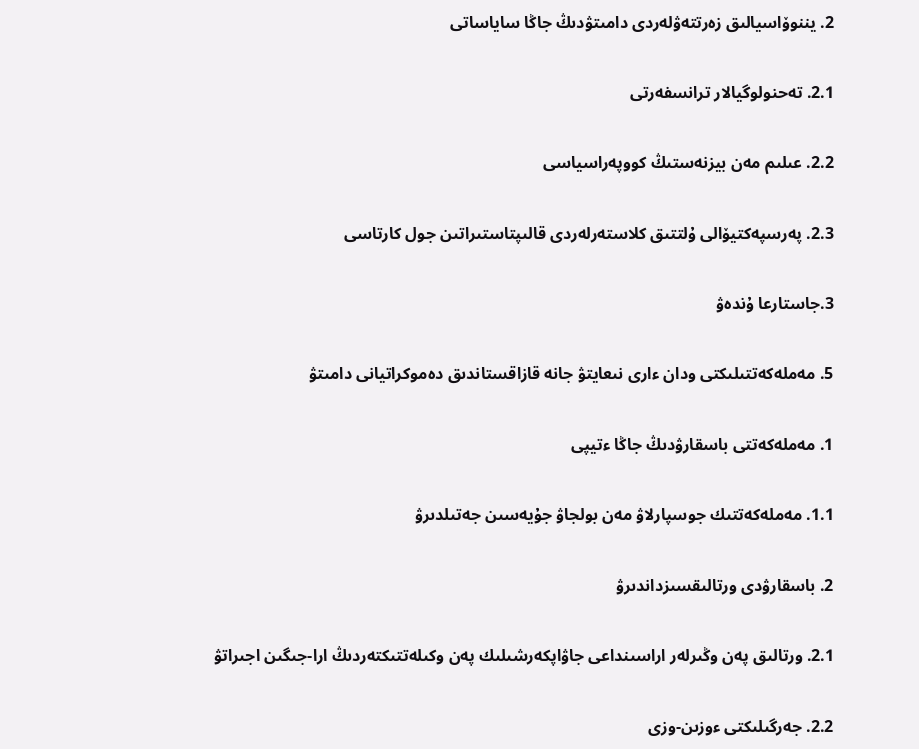2. يننوۆاسيالىق زەرتتەۋلەردى دامىتۋدىڭ جاڭا ساياساتى

2.1. تەحنولوگيالار ترانسفەرتى

2.2. عىلىم مەن بيزنەستىڭ كووپەراسياسى

2.3. پەرسپەكتيۆالى ۇلتتىق كلاستەرلەردى قالىپتاستىراتىن جول كارتاسى

3.جاستارعا ۇندەۋ

5. مەملەكەتتىلىكتى ودان ءارى نىعايتۋ جانە قازاقستاندىق دەموكراتيانى دامىتۋ

1. مەملەكەتتى باسقارۋدىڭ جاڭا ءتيپى

1.1. مەملەكەتتىك جوسپارلاۋ مەن بولجاۋ جۇيەسىن جەتىلدىرۋ

2. باسقارۋدى ورتالىقسىزداندىرۋ

2.1. ورتالىق پەن وڭىرلەر اراسىنداعى جاۋاپكەرشىلىك پەن وكىلەتتىكتەردىڭ ارا-جىگىن اجىراتۋ

2.2. جەرگىلىكتى ءوزىن-وزى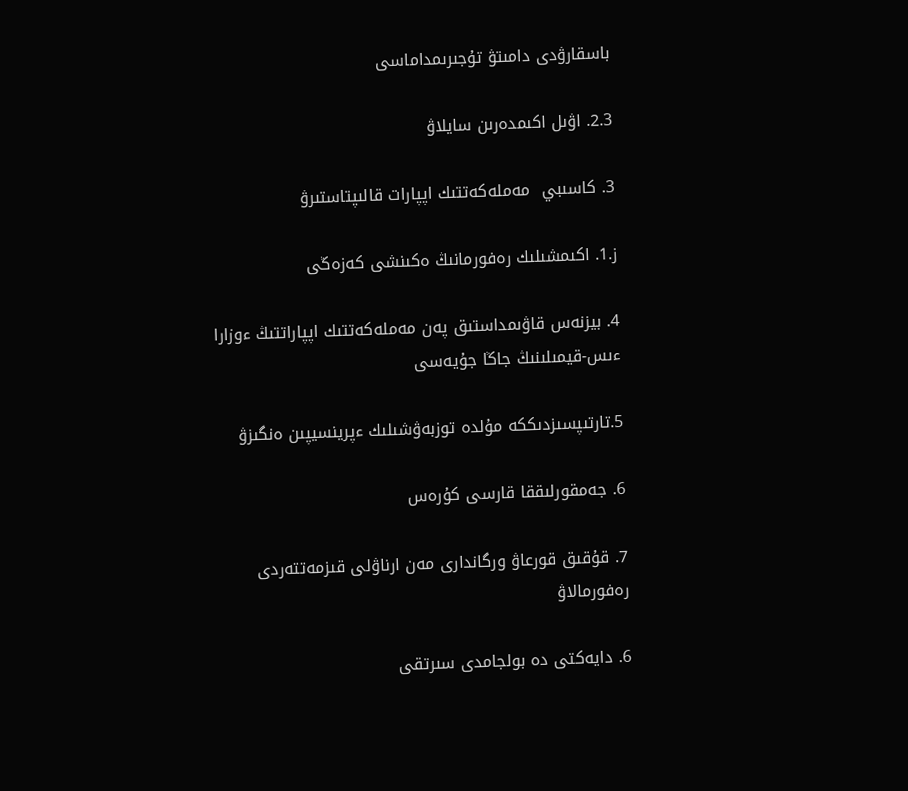باسقارۋدى دامىتۋ تۇجىرىمداماسى

2.3. اۋىل اكىمدەرىن سايلاۋ

3. كاسىبي  مەملەكەتتىك اپپارات قالىپتاستىرۋ

ز.1. اكىمشىلىك رەفورمانىڭ ەكىنشى كەزەڭى

4. بيزنەس قاۋىمداستىق پەن مەملەكەتتىك اپپاراتتىڭ ءوزارا ءىس-قيمىلىنىڭ جاڭا جۇيەسى

5.تارتىپسىزدىككە مۇلدە توزبەۋشىلىك ءپرينسيپىن ەنگىزۋ

6. جەمقورلىققا قارسى كۇرەس

7. قۇقىق قورعاۋ ورگاندارى مەن ارناۋلى قىزمەتتەردى رەفورمالاۋ

6. دايەكتى دە بولجامدى سىرتقى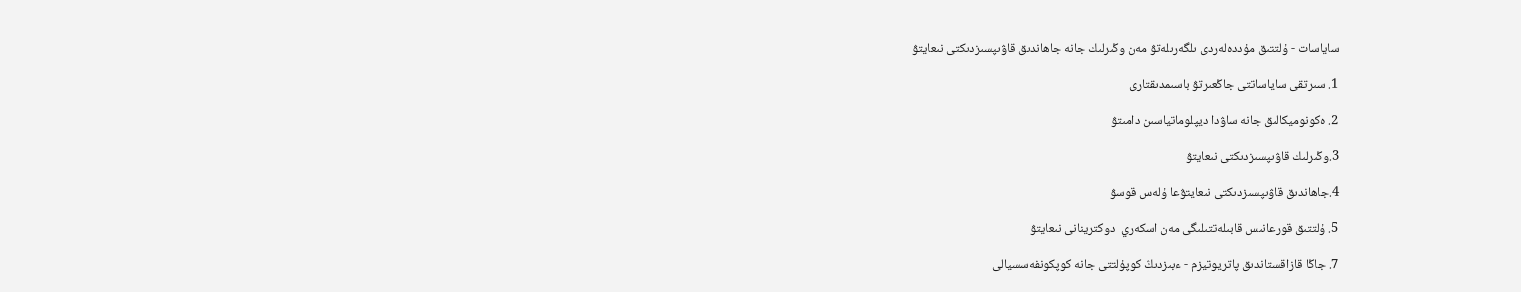ساياسات - ۇلتتىق مۇددەلەردى ىلگەرىلەتۋ مەن وڭىرلىك جانە جاھاندىق قاۋىپسىزدىكتى نىعايتۋ

1. سىرتقى ساياساتتى جاڭعىرتۋ باسىمدىقتارى

2. ەكونوميكالىق جانە ساۋدا ديپلوماتياسىن دامىتۋ

3.وڭىرلىك قاۋىپسىزدىكتى نىعايتۋ

4.جاھاندىق قاۋىپسىزدىكتى نىعايتۋعا ۇلەس قوسۋ

5. ۇلتتىق قورعانىس قابىلەتتىلىگى مەن اسكەري  دوكترينانى نىعايتۋ

7. جاڭا قازاقستاندىق پاتريوتيزم - ءبىزدىڭ كوپۇلتتى جانە كوپكونفەسسيالى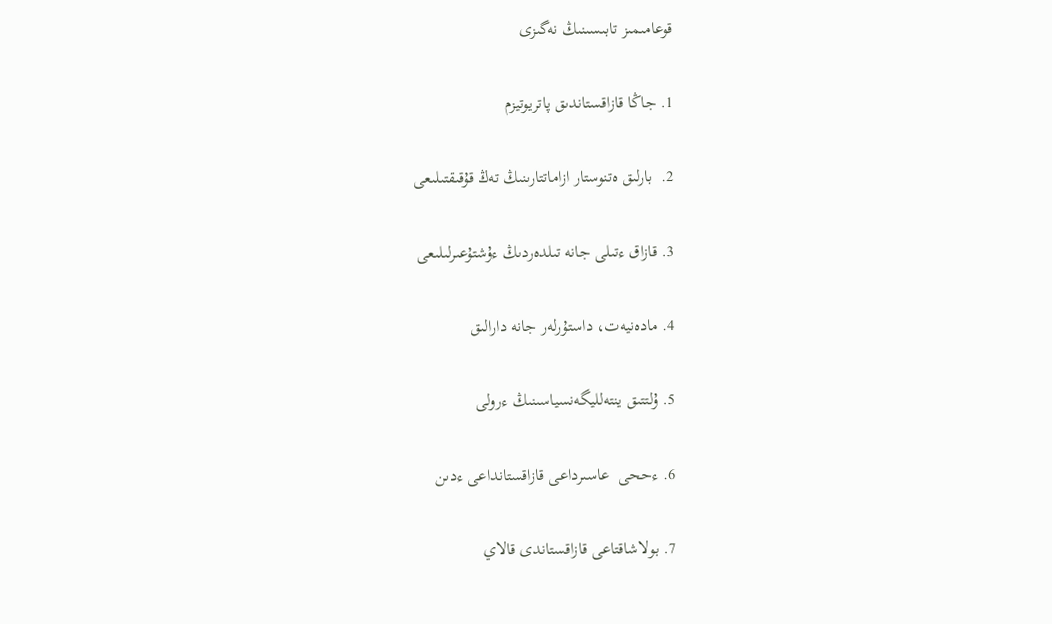قوعامىمىز تابىسىنىڭ نەگىزى

1. جاڭا قازاقستاندىق پاتريوتيزم

2.  بارلىق ەتنوستار ازاماتتارىنىڭ تەڭ قۇقىقتىلىعى

3. قازاق ءتىلى جانە تىلدەردىڭ ءۇشتۇعىرلىلىعى

4. مادەنيەت، داستۇرلەر جانە دارالىق

5. ۇلتتىق ينتەلليگەنسياسىنىڭ ءرولى

6. ءححى  عاسىرداعى قازاقستانداعى ءدىن

7. بولاشاقتاعى قازاقستاندى قالاي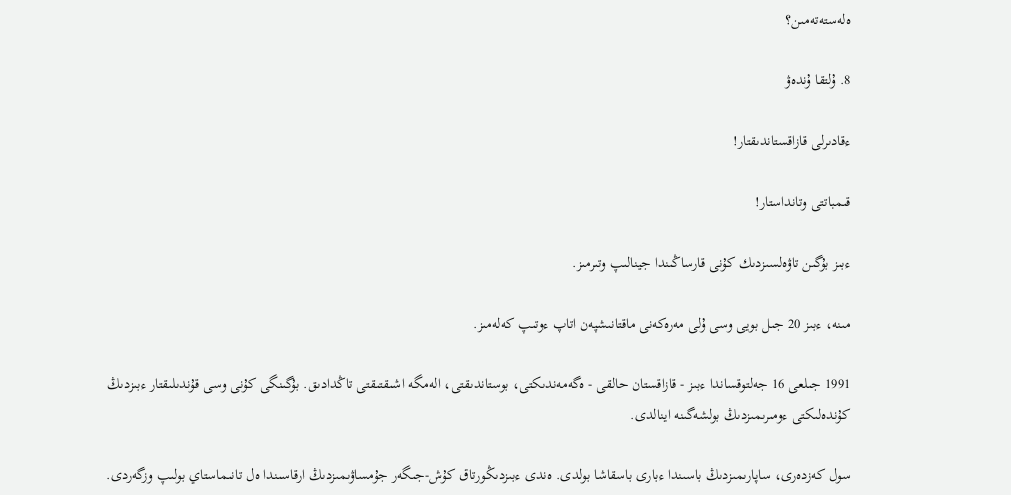ەلەستەتەمىن؟

8. ۇلتقا ۇندەۋ

ءقادىرلى قازاقستاندىقتار!

قىمباتتى وتانداستار!

ءبىز بۇگىن تاۋەلسىزدىك كۇنى قارساڭىندا جينالىپ وتىرمىز.

مىنە، ءبىز 20 جىل بويى وسى ۇلى مەرەكەنى ماقتانىشپەن اتاپ ءوتىپ كەلەمىز.

1991 جىلعى 16 جەلتوقساندا ءبىز - قازاقستان حالقى - ەگەمەندىكتى، بوستاندىقتى، الەمگە اشىقتىقتى تاڭدادىق. بۇگىنگى كۇنى وسى قۇندىلىقتار ءبىزدىڭ كۇندەلىكتى ءومىرىمىزدىڭ بولشەگىنە اينالدى.

سول كەزدەرى، ساپارىمىزدىڭ باسىندا ءبارى باسقاشا بولدى. ەندى ءبىزدىڭورتاق كۇش-جىگەر جۇمساۋىمىزدىڭ ارقاسىندا ەل تانىماستاي بولىپ وزگەردى.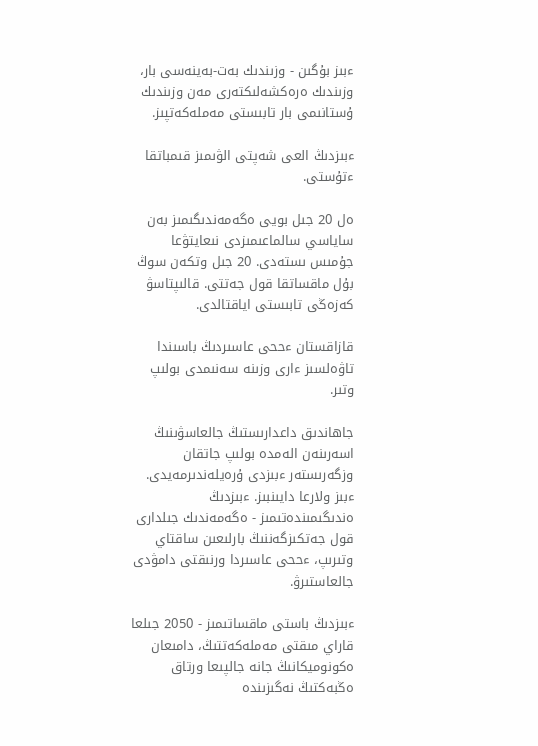ءبىز بۇگىن - وزىندىك بەت-بەينەسى بار، وزىندىك ەرەكشەلىكتەرى مەن وزىندىك ۇستانىمى بار تابىستى مەملەكەتپىز.

ءبىزدىڭ العى شەپتى الۋىمىز قىمباتقا ءتۇستى.

ەل 20 جىل بويى ەگەمەندىگىمىز بەن ساياسي سالماعىمىزدى نىعايتۋعا جۇمىس ىستەدى. 20 جىل وتكەن سوڭ بۇل ماقساتقا قول جەتتى. قالىپتاسۋ كەزەڭى تابىستى اياقتالدى.

قازاقستان ءححى عاسىردىڭ باسىندا تاۋەلسىز ءارى وزىنە سەنىمدى بولىپ وتىر.

جاھاندىق داعدارىستىڭ جالعاسۋىنىڭ اسەرىنەن الەمدە بولىپ جاتقان وزگەرىستەر ءبىزدى ۇرەيلەندىرمەيدى. ءبىز ولارعا دايىنبىز. ءبىزدىڭ ەندىگىمىندەتىمىز - ەگەمەندىك جىلدارى قول جەتكىزگەننىڭ بارلىعىن ساقتاي وتىرىپ، ءححى عاسىردا ورنىقتى دامۋدى جالعاستىرۋ.

ءبىزدىڭ باستى ماقساتىمىز - 2050 جىلعا قاراي مىقتى مەملەكەتتىڭ، دامىعان ەكونوميكانىڭ جانە جالپىعا ورتاق ەڭبەكتىڭ نەگىزىندە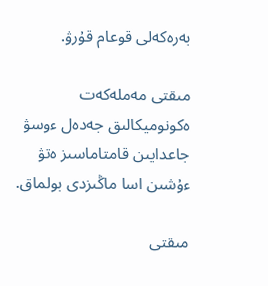بەرەكەلى قوعام قۇرۋ.

مىقتى مەملەكەت ەكونوميكالىق جەدەل ءوسۋ جاعدايىن قامتاماسىز ەتۋ ءۇشىن اسا ماڭىزدى بولماق.

مىقتى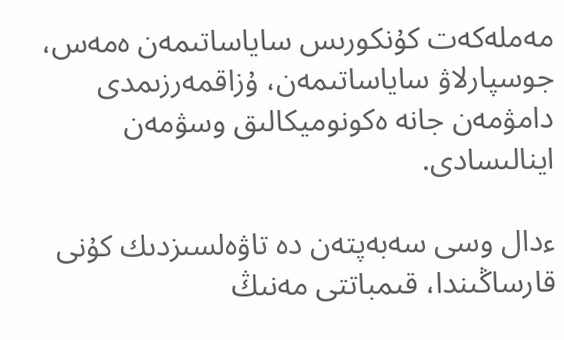مەملەكەت كۇنكورىس ساياساتىمەن ەمەس، جوسپارلاۋ ساياساتىمەن، ۇزاقمەرزىمدى دامۋمەن جانە ەكونوميكالىق وسۋمەن  اينالىسادى.

ءدال وسى سەبەپتەن دە تاۋەلسىزدىك كۇنى قارساڭىندا، قىمباتتى مەنىڭ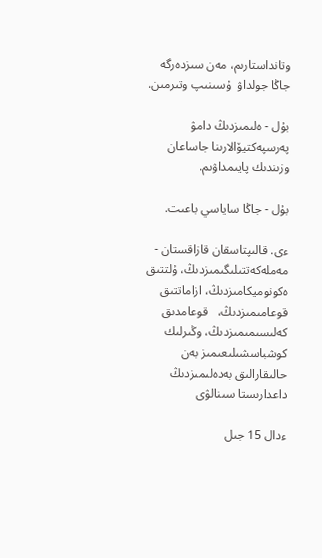وتانداستارىم، مەن سىزدەرگە جاڭا جولداۋ  ۇسىنىپ وتىرمىن.

بۇل - ەلىمىزدىڭ دامۋ پەرسپەكتيۆالارىنا جاساعان وزىندىك پايىمداۋىم.

بۇل - جاڭا ساياسي باعىت.

ءى. قالىپتاسقان قازاقستان - مەملەكەتتىلىگىمىزدىڭ، ۇلتتىق ەكونوميكامىزدىڭ، ازاماتتىق قوعامىمىزدىڭ،   قوعامدىق كەلىسىمىمىزدىڭ، وڭىرلىك كوشباسشىلىعىمىز بەن حالىقارالىق بەدەلىمىزدىڭ داعدارىستا سىنالۋى

ءدال 15 جىل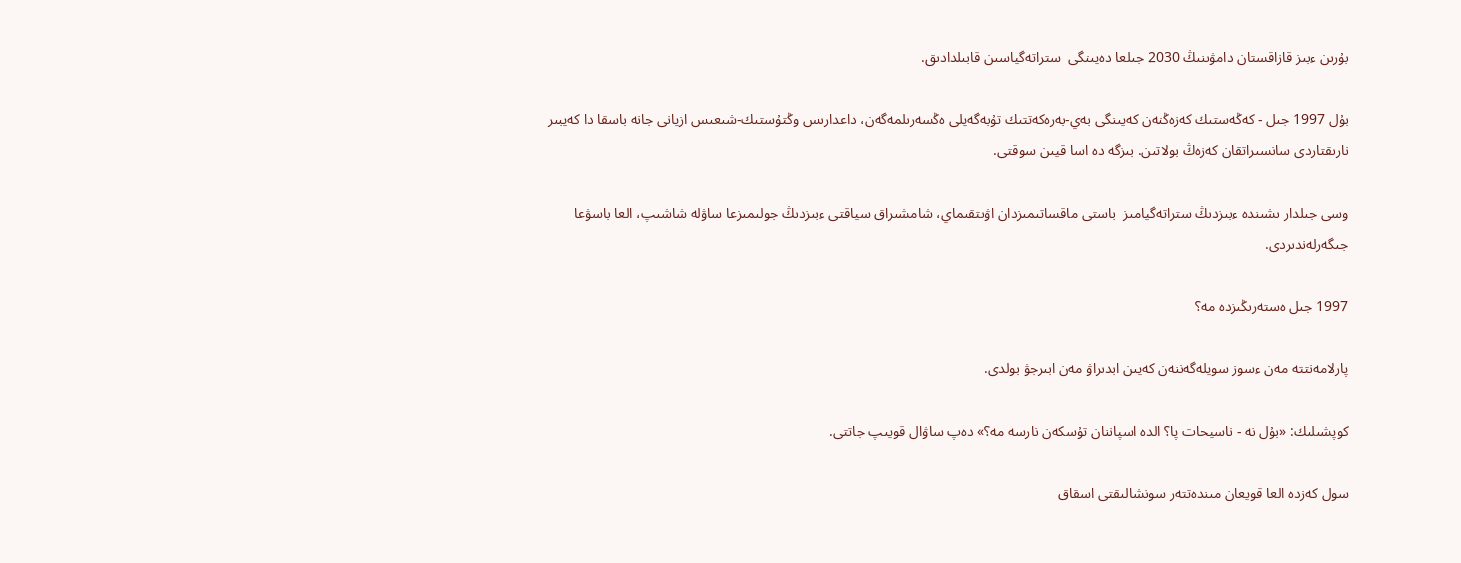بۇرىن ءبىز قازاقستان دامۋىنىڭ 2030 جىلعا دەيىنگى  ستراتەگياسىن قابىلدادىق.

بۇل 1997 جىل - كەڭەستىك كەزەڭنەن كەيىنگى بەي-بەرەكەتتىك تۇبەگەيلى ەڭسەرىلمەگەن، داعدارىس وڭتۇستىك-شىعىس ازيانى جانە باسقا دا كەيبىر نارىقتاردى سانسىراتقان كەزەڭ بولاتىن. بىزگە دە اسا قيىن سوقتى.

وسى جىلدار ىشىندە ءبىزدىڭ ستراتەگيامىز  باستى ماقساتىمىزدان اۋىتقىماي، شامشىراق سياقتى ءبىزدىڭ جولىمىزعا ساۋلە شاشىپ، العا باسۋعا جىگەرلەندىردى.

1997 جىل ەستەرىڭىزدە مە؟

پارلامەنتتە مەن ءسوز سويلەگەننەن كەيىن ابدىراۋ مەن ابىرجۋ بولدى.

كوپشىلىك: «بۇل نە - ناسيحات پا؟ الدە اسپاننان تۇسكەن نارسە مە؟» دەپ ساۋال قويىپ جاتتى.

سول كەزدە العا قويعان مىندەتتەر سونشالىقتى اسقاق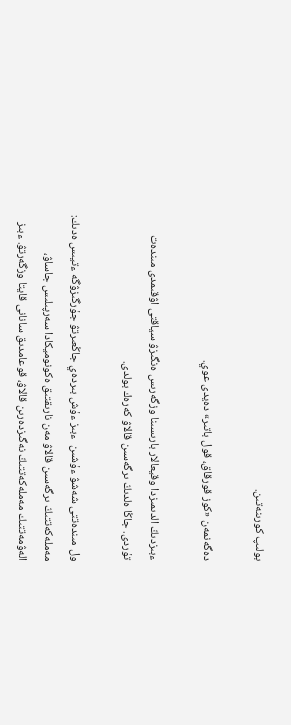بولىپ كورىنەتىن.

دەگەنمەن «كوز قورقاق، قول باتىر» دەيدى عوي.

ءبىزدىڭ الدىمىزدا وقيعالار بارىسىنا وزگەرىس ەنگىزۋ سياقتى اۋقىمدى مىندەت تۇردى. جاڭا ەلدىڭ ىرگەسىن قالاۋ كەرەك بولدى.

ول مىندەتتى شەشۋ ءۇشىن  ءبىز ءۇش بىردەي جاڭعىرتۋ جۇرگىزۋگە ءتيىس ەدىك: مەملەكەتتىڭ ىرگەسىن قالاۋ مەن نارىقتىق ەكونوميكادا سەرپىلىس جاساۋ، الەۋمەتتىك مەملەكەتتىڭ نەگىزدەرىن قالاۋ، قوعامدىق سانانى قايتا وزگەرتۋ. ءبىز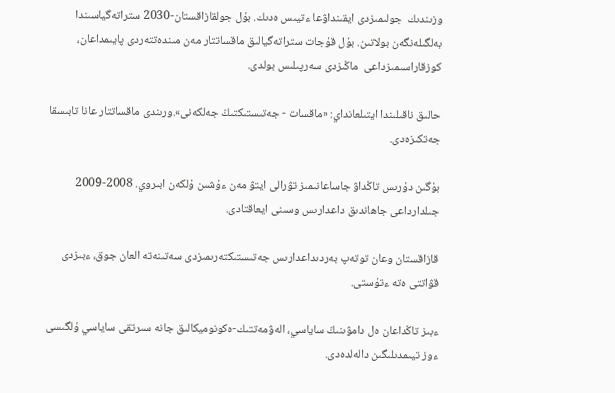وزىندىك  جولىمىزدى ايقىنداۋعا ءتيىس ەدىك. بۇل جولقازاقستان-2030 ستراتەگياسىندا بەلگىلەنگەن بولاتىن. بۇل قۇجات ستراتەگيالىق ماقساتتار مەن مىندەتتەردى پايىمداعان،  كوزقاراسىمىزداعى  ماڭىزدى سەرپىلىس بولدى.

حالىق ناقىلىندا ايتىلعانداي: «ماقسات - جەتىستىكتىڭ جەلكەنى».ورىندى ماقساتتار عانا تابىسقا جەتكىزەدى.

بۇگىن دۇرىس تاڭداۋ جاساعانىمىز تۋرالى ايتۋ مەن ءۇشىن ۇلكەن ابىروي. 2008-2009 جىلدارداعى جاھاندىق داعدارىس وسىنى ايعاقتادى.

قازاقستان وعان توتەپ بەردىداعدارىس جەتىستىكتەرىمىزدى سەتىنەتە العان جوق، ءبىزدى قۋاتتى ەتە ءتۇستى.

ءبىز تاڭداعان ەل دامۋىنىڭ ساياسي، الەۋمەتتىك-ەكونوميكالىق جانە سىرتقى ساياسي ۇلگىسى ءوز تيىمدىلىگىن دالەلدەدى.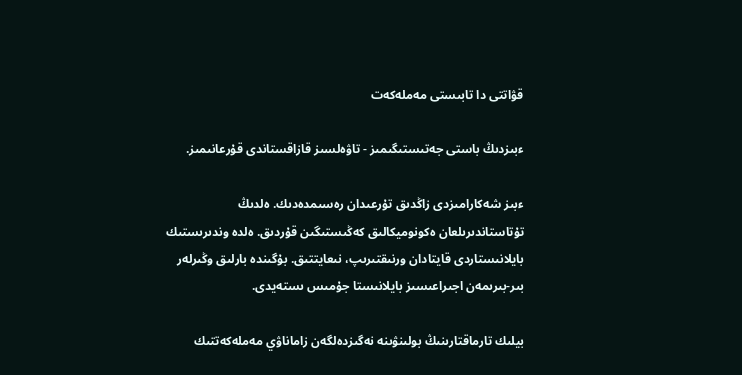قۋاتتى دا تابىستى مەملەكەت

ءبىزدىڭ باستى جەتىستىگىمىز - تاۋەلسىز قازاقستاندى قۇرعانىمىز.

ءبىز شەكارامىزدى زاڭدىق تۇرعىدان رەسىمدەدىك. ەلدىڭ تۇتاستاندىرىلعان ەكونوميكالىق كەڭىستىگىن قۇردىق. ەلدە وندىرىستىك بايلانىستاردى قايتادان ورنىقتىرىپ، نىعايتتىق. بۇگىندە بارلىق وڭىرلەر بىر-بىرىمەن اجىراعىسىز بايلانىستا جۇمىس ىستەيدى.

بيلىك تارماقتارىنىڭ بولىنۋىنە نەگىزدەلگەن زاماناۋي مەملەكەتتىك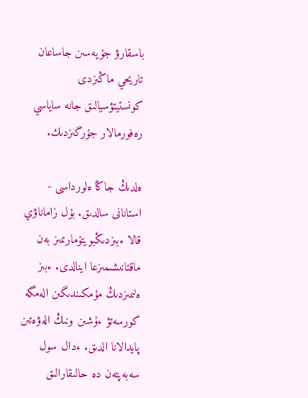باسقارۋ جۇيەسىن جاساعان تاريحي ماڭىزدى كونستيتۋسيالىق جانە ساياسي رەفورمالار جۇرگىزدىك.

ەلدىڭ جاڭا ەلورداسى - استانانى سالدىق. بۇل زاماناۋي قالا ءبىزدىڭبويتۇمارىمىز بەن ماقتانىشىمىزعا اينالدى. ءبىز ەلىمىزدىڭ مۇمكىندىگىن الەمگە كورسەتۋ ءۇشىن ونىڭ الەۋەتىن پايدالانا الدىق. ءدال سول سەبەپتەن دە حالىقارالىق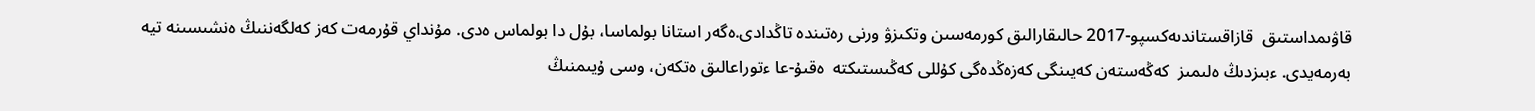قاۋىمداستىق  قازاقستاندىەكسپو-2017 حالىقارالىق كورمەسىن وتكىزۋ ورنى رەتىندە تاڭدادى.ەگەر استانا بولماسا، بۇل دا بولماس ەدى. مۇنداي قۇرمەت كەز كەلگەننىڭ ەنشىسىنە تيە بەرمەيدى. ءبىزدىڭ ەلىمىز  كەڭەستەن كەيىنگى كەزەڭدەگى كۇللى كەڭىستىكتە  ەقىۇ-عا ءتوراعالىق ەتكەن، وسى ۇيىمنىڭ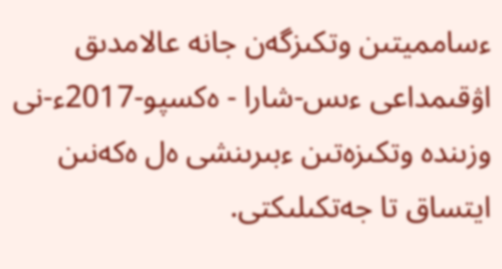ءسامميتىن وتكىزگەن جانە عالامدىق اۋقىمداعى ءىس-شارا - ەكسپو-2017ء-نى وزىندە وتكىزەتىن ءبىرىنشى ەل ەكەنىن  ايتساق تا جەتكىلىكتى.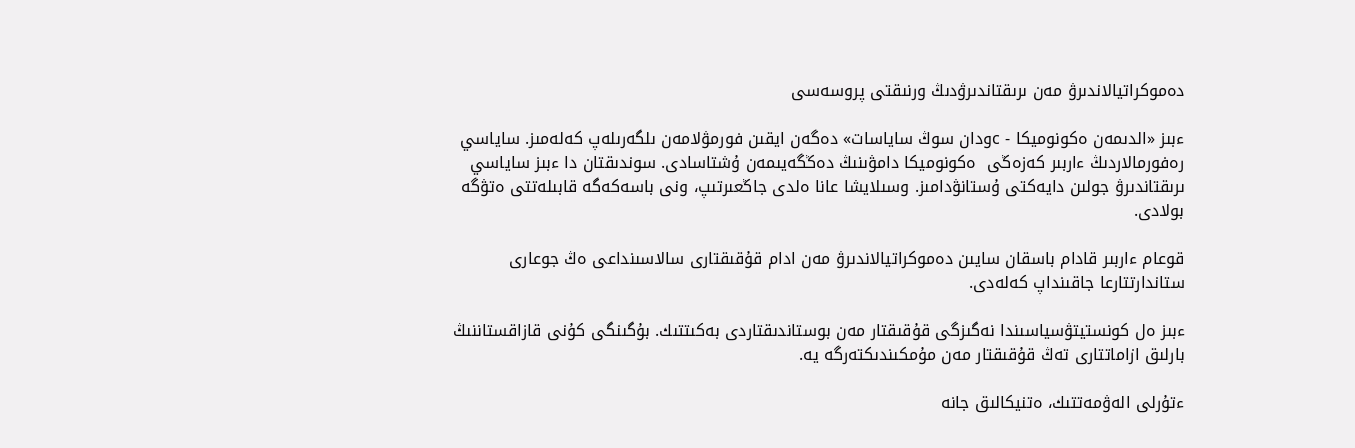دەموكراتيالاندىرۋ مەن ىرىقتاندىرۋدىڭ ورنىقتى پروسەسى

ءبىز «الدىمەن ەكونوميكا - cودان سوڭ ساياسات» دەگەن ايقىن فورمۋلامەن ىلگەرىلەپ كەلەمىز. ساياسي رەفورمالاردىڭ ءاربىر كەزەڭى  ەكونوميكا دامۋىنىڭ دەڭگەيىمەن ۇشتاسادى. سوندىقتان دا ءبىز ساياسي ىرىقتاندىرۋ جولىن دايەكتى ۇستانۋدامىز. وسىلايشا عانا ەلدى جاڭعىرتىپ، ونى باسەكەگە قابىلەتتى ەتۋگە بولادى.

قوعام ءاربىر قادام باسقان سايىن دەموكراتيالاندىرۋ مەن ادام قۇقىقتارى سالاسىنداعى ەڭ جوعارى ستاندارتتارعا جاقىنداپ كەلەدى.

ءبىز ەل كونستيتۋسياسىندا نەگىزگى قۇقىقتار مەن بوستاندىقتاردى بەكىتتىك. بۇگىنگى كۇنى قازاقستاننىڭ بارلىق ازاماتتارى تەڭ قۇقىقتار مەن مۇمكىندىكتەرگە يە.

ءتۇرلى الەۋمەتتىك، ەتنيكالىق جانە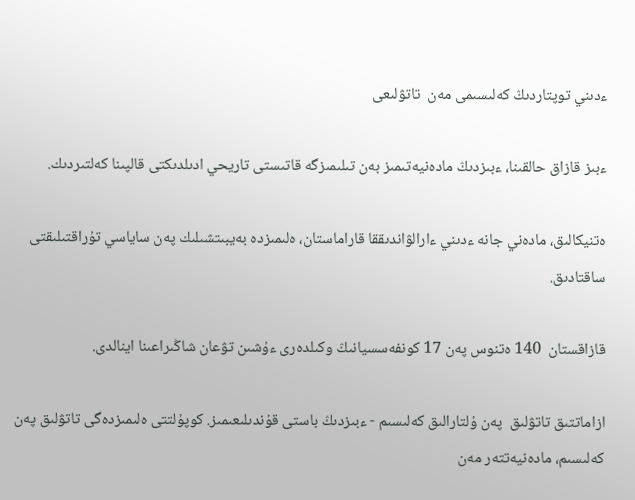ءدىني توپتاردىڭ كەلىسىمى مەن  تاتۋلىعى

ءبىز قازاق حالقىنا، ءبىزدىڭ مادەنيەتىمىز بەن تىلىمىزگە قاتىستى تاريحي ادىلدىكتى قالپىنا كەلتىردىك.

ەتنيكالىق، مادەني جانە ءدىني ءارالۋاندىققا قاراماستان، ەلىمىزدە بەيبىتشىلىك پەن ساياسي تۇراقتىلىقتى ساقتادىق.

قازاقستان  140 ەتنوس پەن 17 كونفەسسيانىڭ وكىلدەرى ءۇشىن تۋعان شاڭىراعىنا اينالدى.

ازاماتتىق تاتۋلىق  پەن ۇلتارالىق كەلىسىم - ءبىزدىڭ باستى قۇندىلىعىمىز. كوپۇلتتى ەلىمىزدەگى تاتۋلىق پەن كەلىسىم، مادەنيەتتەر مەن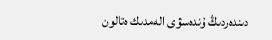دىندەردىڭ ۇندەسۋى الەمدىك ەتالون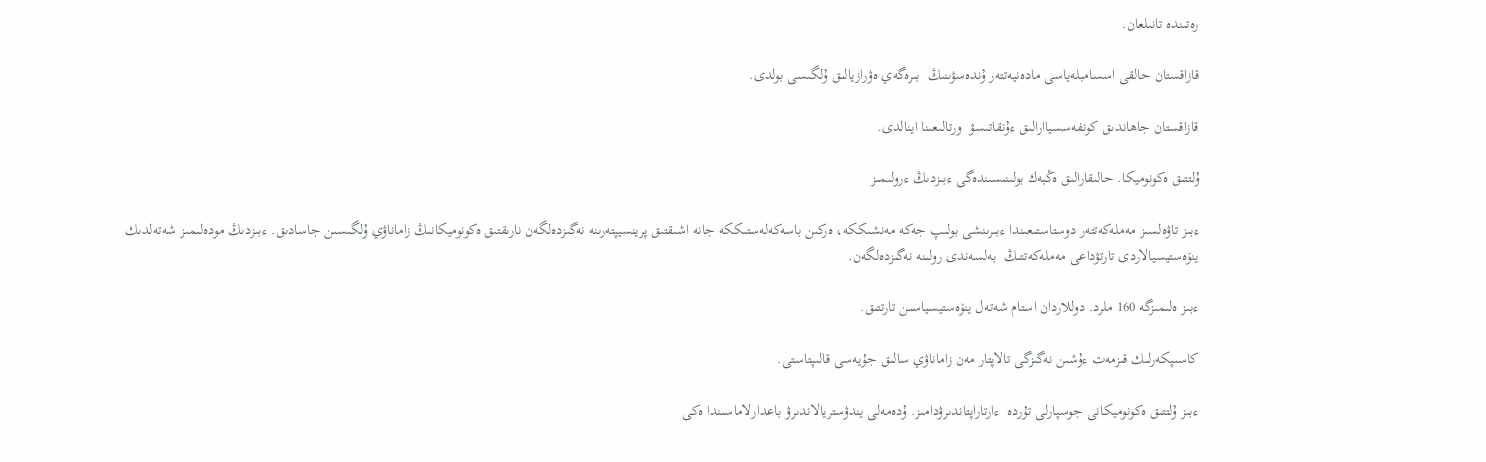رەتىندە تانىلعان.

قازاقستان حالقى اسسامبلەياسى مادەنيەتتەر ۇندەسۋىنىڭ  بىرەگەي ەۋرازيالىق ۇلگىسى بولدى.

قازاقستان جاھاندىق كونفەسسياارالىق ءۇنقاتىسۋ  ورتالىعىنا اينالدى.

ۇلتتىق ەكونوميكا. حالىقارالىق ەڭبەك بولىنىسىندەگى ءبىزدىڭ ءرولىمىز

ءبىز تاۋەلسىز مەملەكەتتەر دوستاستىعىندا ءبىرىنشى بولىپ جەكە مەنشىككە، ەركىن باسەكەلەستىككە جانە اشىقتىق پرينسيپتەرىنە نەگىزدەلگەن نارىقتىق ەكونوميكانىڭ زاماناۋي ۇلگىسىن جاسادىق. ءبىزدىڭ مودەلىمىز شەتەلدىك ينۆەستيسيالاردى تارتۋداعى مەملەكەتتىڭ  بەلسەندى رولىنە نەگىزدەلگەن.

ءبىز ەلىمىزگە 160 ملرد. دوللاردان استام شەتەل ينۆەستيسياسىن تارتتىق.

كاسىپكەرلىك قىزمەت ءۇشىن نەگىزگى تالاپتار مەن زاماناۋي سالىق جۇيەسى قالىپتاستى.

ءبىز ۇلتتىق ەكونوميكانى جوسپارلى تۇردە  ءارتاراپتاندىرۋدامىز. ۇدەمەلى يندۋستريالاندىرۋ باعدارلاماسىندا ەكى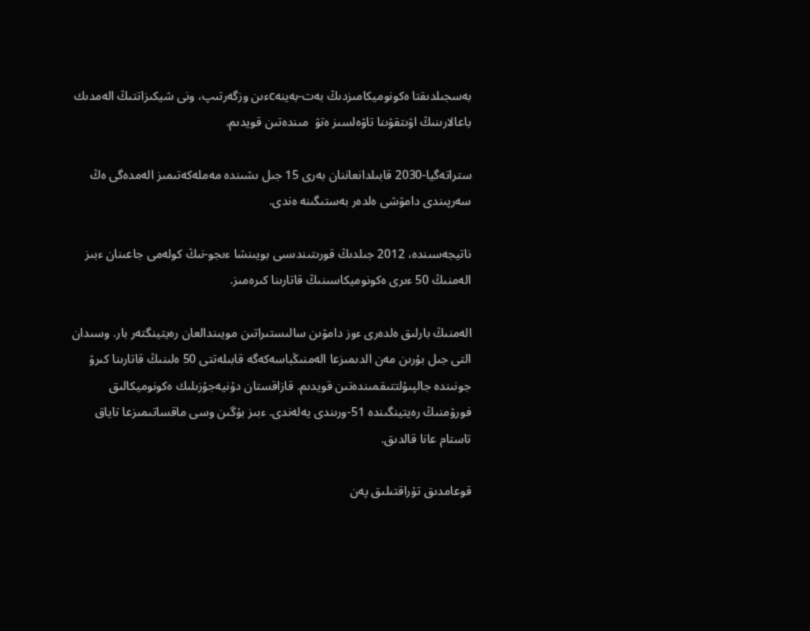بەسجىلدىقتا ەكونوميكامىزدىڭ بەت-بەينەcءىن وزگەرتىپ، ونى شيكىزاتتىڭ الەمدىك باعالارىنىڭ اۋىتقۋىنا تاۋەلسىز ەتۋ  مىندەتىن قويدىم.

ستراتەگيا-2030 قابىلدانعاننان بەرى 15 جىل ىشىندە مەملەكەتىمىز الەمدەگى ەڭ سەرپىندى دامۋشى ەلدەر بەستىگىنە ەندى.

ناتيجەسىندە، 2012 جىلدىڭ قورىتىندىسى بويىنشا ءىجو-نىڭ كولەمى جاعىنان ءبىز الەمنىڭ 50 ءىرى ەكونوميكاسىنىڭ قاتارىنا كىرەمىز.

الەمنىڭ بارلىق ەلدەرى ءوز دامۋىن سالىستىراتىن مويىندالعان رەيتينگتەر بار. وسىدان التى جىل بۇرىن مەن الدىمىزعا الەمنىڭباسەكەگە قابىلەتتى 50 ەلىنىڭ قاتارىنا كىرۋ جونىندە جالپىۇلتتىقمىندەتىن قويدىم. قازاقستان دۇنيەجۇزىلىك ەكونوميكالىق فورۋمنىڭ رەيتينگىندە 51-ورىندى يەلەندى. ءبىز بۇگىن وسى ماقساتىمىزعا تاياق تاستام عانا قالدىق.

قوعامدىق تۇراقتىلىق پەن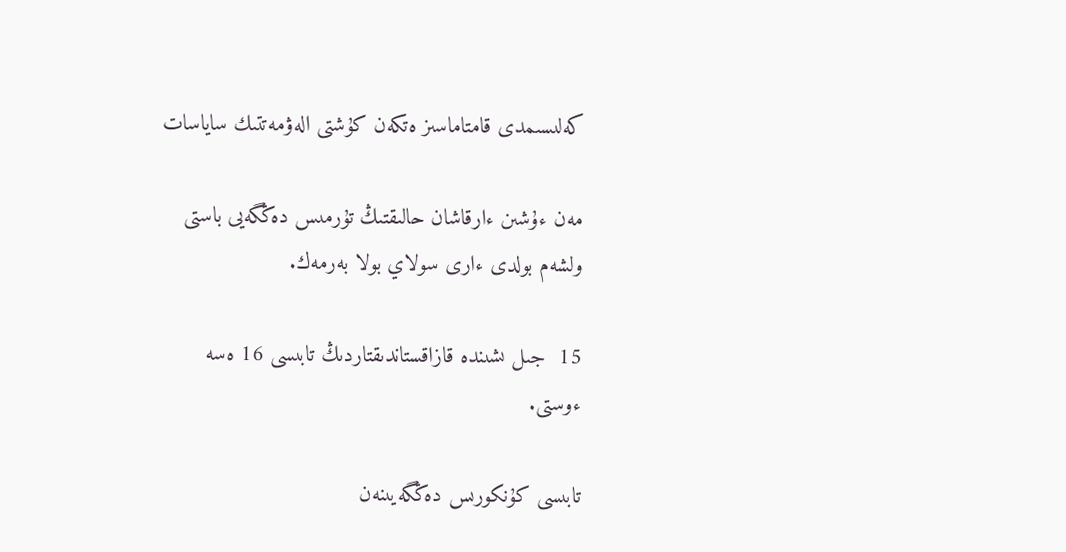كەلىسىمدى قامتاماسىز ەتكەن كۇشتى الەۋمەتتىك ساياسات

مەن ءۇشىن ءارقاشان حالىقتىڭ تۇرمىس دەڭگەيى باستى ولشەم بولدى ءارى سولاي بولا بەرمەك.

15  جىل ىشىندە قازاقستاندىقتاردىڭ تابىسى 16 ەسە ءوستى.

تابىسى كۇنكورىس دەڭگەيىنەن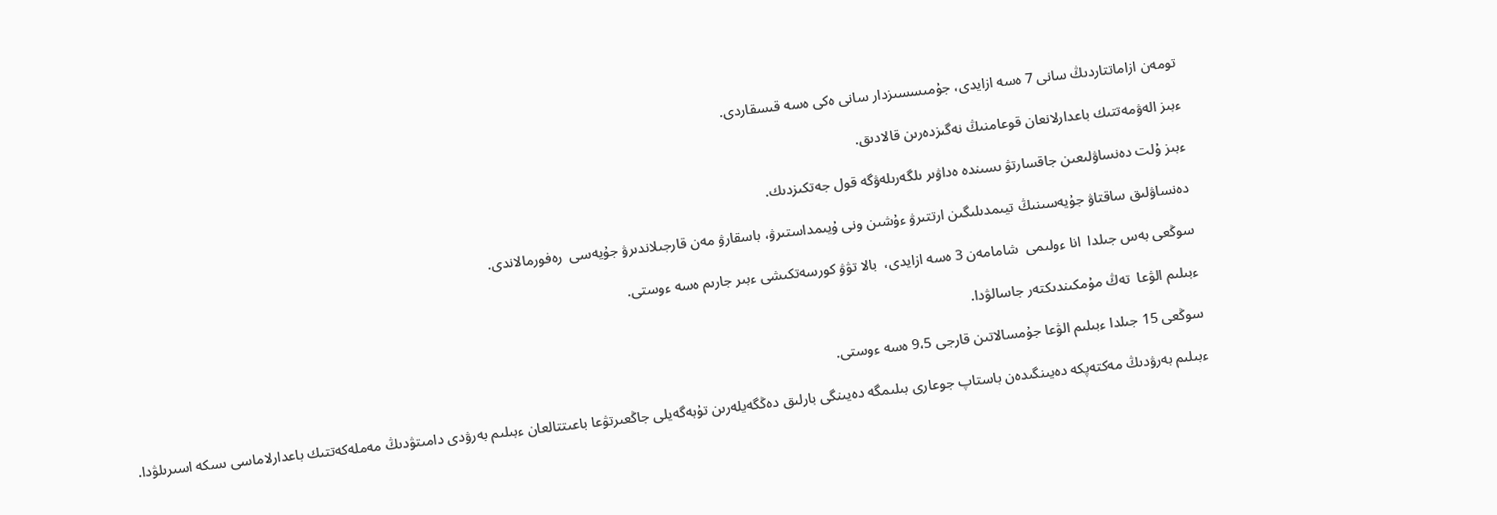تومەن ازاماتتاردىڭ سانى 7 ەسە ازايدى، جۇمىسسىزدار سانى ەكى ەسە قىسقاردى.

ءبىز الەۋمەتتىك باعدارلانعان قوعامنىڭ نەگىزدەرىن قالادىق.

ءبىز ۇلت دەنساۋلىعىن جاقسارتۋ ىسىندە ەداۋىر ىلگەرىلەۋگە قول جەتكىزدىك.

دەنساۋلىق ساقتاۋ جۇيەسىنىڭ تيىمدىلىگىن ارتتىرۋ ءۇشىن ونى ۇيىمداستىرۋ، باسقارۋ مەن قارجىلاندىرۋ جۇيەسى  رەفورمالاندى.

سوڭعى بەس جىلدا  انا ءولىمى  شامامەن 3 ەسە ازايدى،  بالا تۋۋ كورسەتكىشى ءبىر جارىم ەسە ءوستى.

ءبىلىم الۋعا  تەڭ مۇمكىندىكتەر جاسالۋدا.

سوڭعى 15 جىلدا ءبىلىم الۋعا جۇمسالاتىن قارجى 9،5 ەسە ءوستى.

ءبىلىم بەرۋدىڭ مەكتەپكە دەيىنگىدەن باستاپ جوعارى بىلىمگە دەيىنگى بارلىق دەڭگەيلەرىن تۇبەگەيلى جاڭعىرتۋعا باعىتتالعان ءبىلىم بەرۋدى دامىتۋدىڭ مەملەكەتتىك باعدارلاماسى ىسكە اسىرىلۋدا.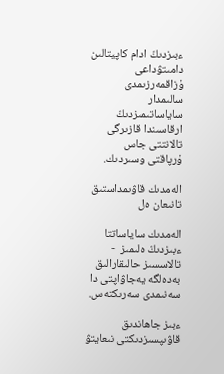ءبىزدىڭ ادام كاپيتالىن دامىتۋداعى ۇزاقمەرزىمدى سالىمدار ساياساتىمىزدىڭ ارقاسىندا قازىرگى تالانتتى جاس ۇرپاقتى وسىردىك.

الەمدىك قاۋىمداستىق تانىعان ەل

الەمدىك ساياساتتا ءبىزدىڭ ەلىمىز  - تالاسسىز حالىقارالىق بەدەلگە يەجاۋاپتى دا سەنىمدى سەرىكتەس.

ءبىز جاھاندىق قاۋىپسىزدىكتى نىعايتۋ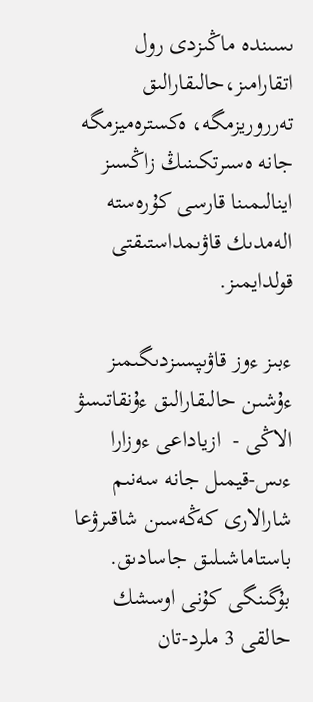ىسىندە ماڭىزدى رول اتقارامىز،حالىقارالىق تەرروريزمگە، ەكسترەميزمگە جانە ەسىرتكىنىڭ زاڭسىز اينالىمىنا قارسى كۇرەستە الەمدىك قاۋىمداستىقتى قولدايمىز.

ءبىز ءوز قاۋىپسىزدىگىمىز ءۇشىن حالىقارالىق ءۇنقاتىسۋ الاڭى -  ازياداعى ءوزارا ءىس-قيمىل جانە سەنىم شارالارى كەڭەسىن شاقىرۋعا باستاماشىلىق جاسادىق. بۇگىنگى كۇنى اوسشك حالقى 3 ملرد-تان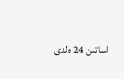اساتىن 24 ەلدى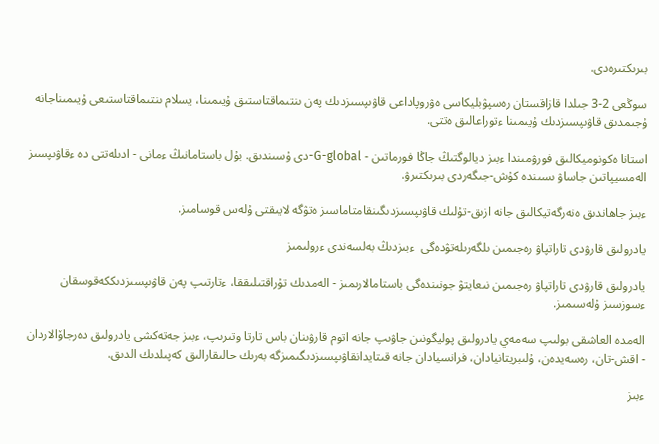بىرىكتىرەدى.

سوڭعى 2-3 جىلدا قازاقستان رەسپۋبليكاسى ەۋروپاداعى قاۋىپسىزدىك پەن ىنتىماقتاستىق ۇيىمىنا، يسلام ىنتىماقتاستىعى ۇيىمىناجانە ۇجىمدىق قاۋىپسىزدىك ۇيىمىنا ءتوراعالىق ەتتى.

استانا ەكونوميكالىق فورۋمىندا ءبىز ديالوگتىڭ جاڭا فورماتىن - G-global-دى ۇسىندىق. بۇل باستامانىڭ ءمانى - ادىلەتتى دە ءقاۋىپسىز الەمسيپاتىن جاساۋ ىسىندە كۇش-جىگەردى بىرىكتىرۋ.

ءبىز جاھاندىق ەنەرگەتيكالىق جانە ازىق-تۇلىك قاۋىپسىزدىگىنقامتاماسىز ەتۋگە لايىقتى ۇلەس قوسامىز.

يادرولىق قارۋدى تاراتپاۋ رەجىمىن ىلگەرىلەتۋدەگى  ءبىزدىڭ بەلسەندى ءرولىمىز

يادرولىق قارۋدى تاراتپاۋ رەجىمىن نىعايتۋ جونىندەگى باستامالارىمىز - الەمدىك تۇراقتىلىققا، ءتارتىپ پەن قاۋىپسىزدىككەقوسقان ءسوزسىز ۇلەسىمىز.

الەمدە العاشقى بولىپ سەمەي يادرولىق پوليگونىن جاۋىپ جانە اتوم قارۋىنان باس تارتا وتىرىپ، ءبىز جەتەكشى يادرولىق دەرجاۆالاردان - اقش-تان، رەسەيدەن، ۇلىبريتانيادان، فرانسيادان جانە قىتايدانقاۋىپسىزدىگىمىزگە بەرىك حالىقارالىق كەپىلدىك الدىق.

ءبىز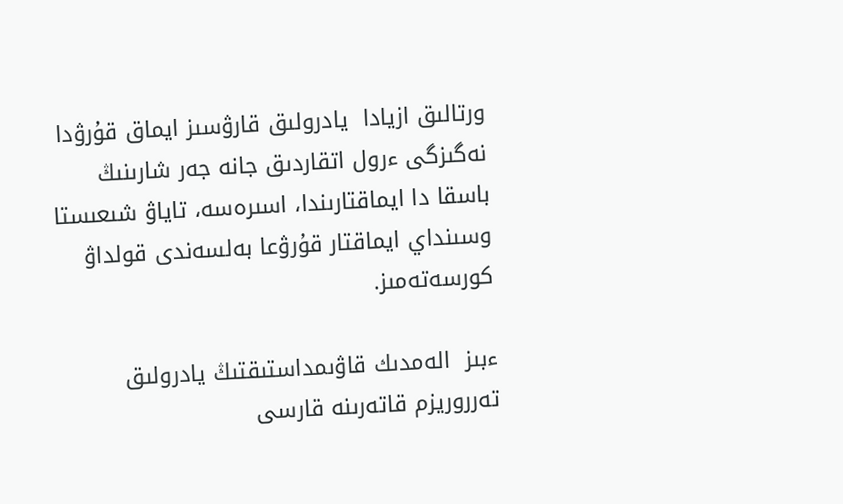ورتالىق ازيادا  يادرولىق قارۋسىز ايماق قۇرۋدا نەگىزگى ءرول اتقاردىق جانە جەر شارىنىڭ باسقا دا ايماقتارىندا، اسىرەسە، تاياۋ شىعىستا  وسىنداي ايماقتار قۇرۋعا بەلسەندى قولداۋ كورسەتەمىز.

ءبىز  الەمدىك قاۋىمداستىقتىڭ يادرولىق تەرروريزم قاتەرىنە قارسى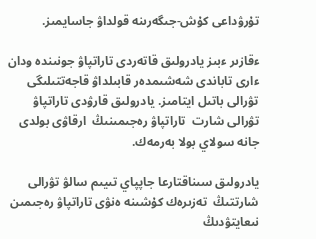تۇرۋداعى كۇش-جىگەرىنە قولداۋ جاسايمىز.

ءقازىر ءبىز يادرولىق قاتەردى تاراتپاۋ جونىندە ودان ءارى تاباندى شەشىمدەر قابىلداۋ قاجەتتىلىگى تۋرالى باتىل ايتامىز. يادرولىق قارۋدى تاراتپاۋ تۋرالى شارت  تاراتپاۋ رەجىمىنىڭ  ارقاۋى بولدى جانە سولاي بولا بەرمەك.

يادرولىق سىناقتارعا جاپپاي تىيىم سالۋ تۋرالى شارتتىڭ  تەزىرەك كۇشىنە ەنۋى تاراتپاۋ رەجىمىن نىعايتۋدىڭ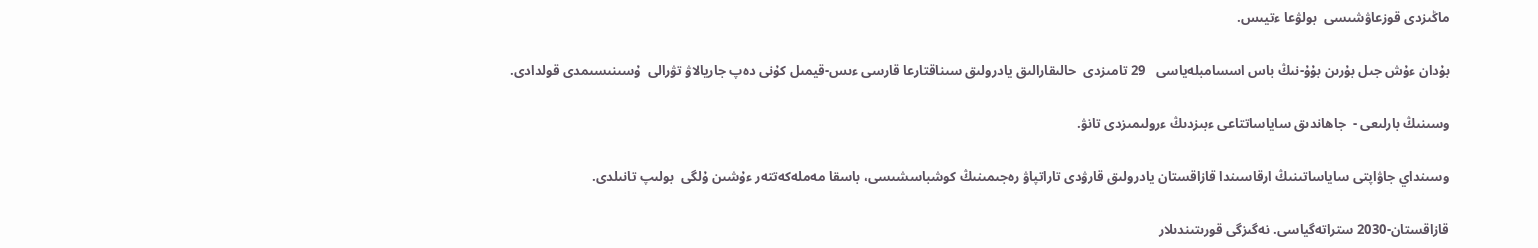ماڭىزدى قوزعاۋشىسى  بولۋعا ءتيىس.

بۇدان ءۇش جىل بۇرىن بۇۇ-نىڭ باس اسسامبلەياسى   29 تامىزدى  حالىقارالىق يادرولىق سىناقتارعا قارسى ءىس-قيمىل كۇنى دەپ جاريالاۋ تۋرالى  ۇسىنىسىمدى قولدادى.

وسىنىڭ بارلىعى -  جاھاندىق ساياساتتاعى ءبىزدىڭ ءرولىمىزدى تانۋ.

وسىنداي جاۋاپتى ساياساتىنىڭ ارقاسىندا قازاقستان يادرولىق قارۋدى تاراتپاۋ رەجىمىنىڭ كوشباسشىسى، باسقا مەملەكەتتەر ءۇشىن ۇلگى  بولىپ تانىلدى.

قازاقستان-2030 ستراتەگياسى. نەگىزگى قورىتىندىلار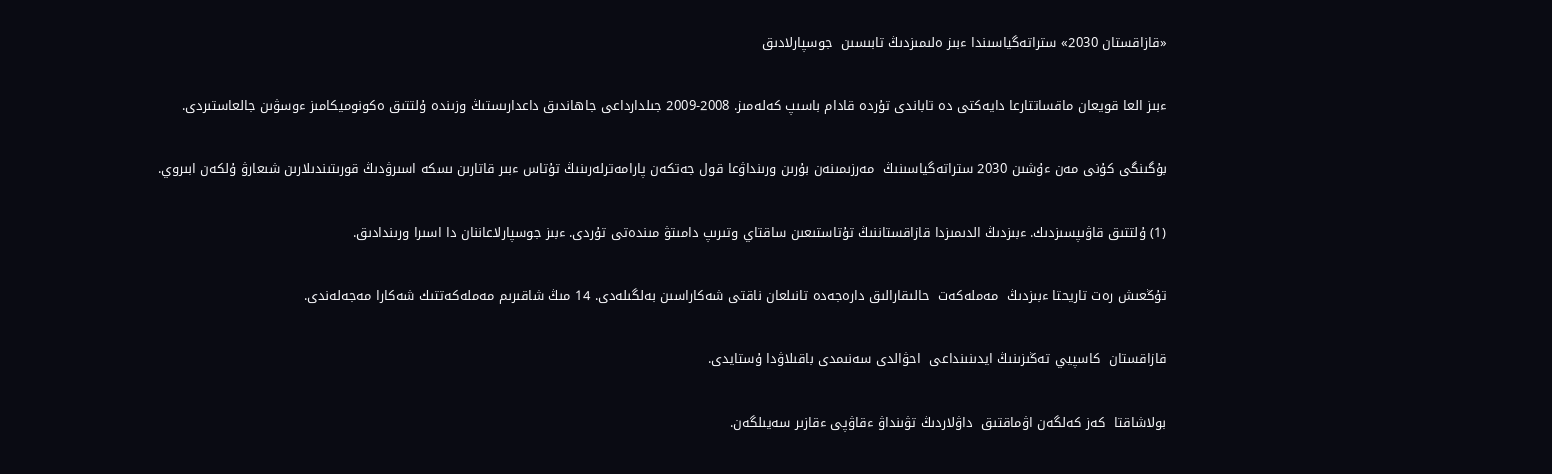«قازاقستان 2030» ستراتەگياسىندا ءبىز ەلىمىزدىڭ تابىسىن  جوسپارلادىق

ءبىز العا قويعان ماقساتتارعا دايەكتى دە تاباندى تۇردە قادام باسىپ كەلەمىز. 2008-2009 جىلدارداعى جاھاندىق داعدارىستىڭ وزىندە ۇلتتىق ەكونوميكامىز ءوسۋىن جالعاستىردى.

بۇگىنگى كۇنى مەن ءۇشىن 2030 ستراتەگياسىنىڭ  مەرزىمىنەن بۇرىن ورىنداۋعا قول جەتكەن پارامەترلەرىنىڭ تۇتاس ءبىر قاتارىن ىسكە اسىرۋدىڭ قورىتىندىلارىن شىعارۋ ۇلكەن ابىروي.

(1) ۇلتتىق قاۋىپسىزدىك. ءبىزدىڭ الدىمىزدا قازاقستاننىڭ تۇتاستىعىن ساقتاي وتىرىپ دامىتۋ مىندەتى تۇردى. ءبىز جوسپارلاعاننان دا اسىرا ورىندادىق.

تۇڭعىش رەت تاريحتا ءبىزدىڭ  مەملەكەت  حالىقارالىق دارەجەدە تانىلعان ناقتى شەكاراسىن بەلگىلەدى. 14 مىڭ شاقىرىم مەملەكەتتىك شەكارا مەجەلەندى.

قازاقستان  كاسپيي تەڭىزىنىڭ ايدىنىنداعى  احۋالدى سەنىمدى باقىلاۋدا ۇستايدى.

بولاشاقتا  كەز كەلگەن اۋماقتىق  داۋلاردىڭ تۋىنداۋ ءقاۋپى ءقازىر سەيىلگەن.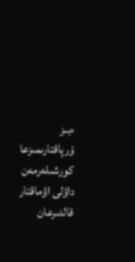ءبىز ۇرپاقتارىمىزعا  كورشىلەرمەن  داۋلى اۋماقتار قالدىرعان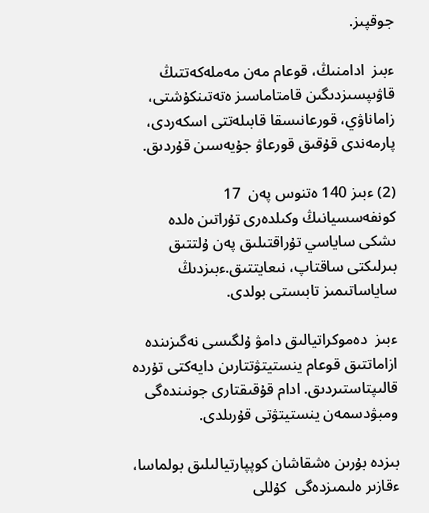جوقپىز.

ءبىز  ادامنىڭ، قوعام مەن مەملەكەتتىڭ قاۋىپسىزدىگىن قامتاماسىز ەتەتىنكۇشتى، زاماناۋي، قورعانىسقا قابىلەتتى اسكەردى، پارمەندى قۇقىق قورعاۋ جۇيەسىن قۇردىق.

(2) ءبىز 140 ەتنوس پەن  17 كونفەسسيانىڭ وكىلدەرى تۇراتىن ەلدە ىشكى ساياسي تۇراقتىلىق پەن ۇلتتىق بىرلىكتى ساقتاپ، نىعايتتىق.ءبىزدىڭ ساياساتىمىز تابىستى بولدى.

ءبىز  دەموكراتيالىق دامۋ ۇلگىسى نەگىزىندە ازاماتتىق قوعام ينستيتۋتتارىن دايەكتى تۇردە قالىپتاستىردىق. ادام قۇقىقتارى جونىندەگى ومبۋدسمەن ينستيتۋتى قۇرىلدى.

بىزدە بۇرىن ەشقاشان كوپپارتيالىلىق بولماسا، ءقازىر ەلىمىزدەگى  كۇللى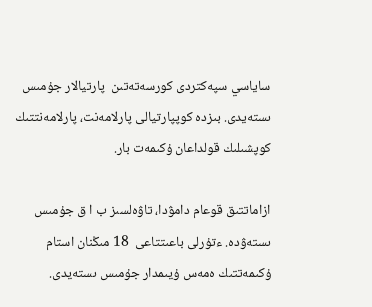ساياسي سپەكتردى كورسەتەتىن  پارتيالار جۇمىس ىستەيدى. بىزدە كوپپارتيالى پارلامەنت، پارلامەنتتىك كوپشىلىك قولداعان ۇكىمەت بار.

ازاماتتىق قوعام دامۋدا، تاۋەلسىز ب ا ق جۇمىس ىستەۋدە. ءتۇرلى باعىتتاعى  18 مىڭنان استام ۇكىمەتتىك ەمەس ۇيىمدار جۇمىس ىستەيدى.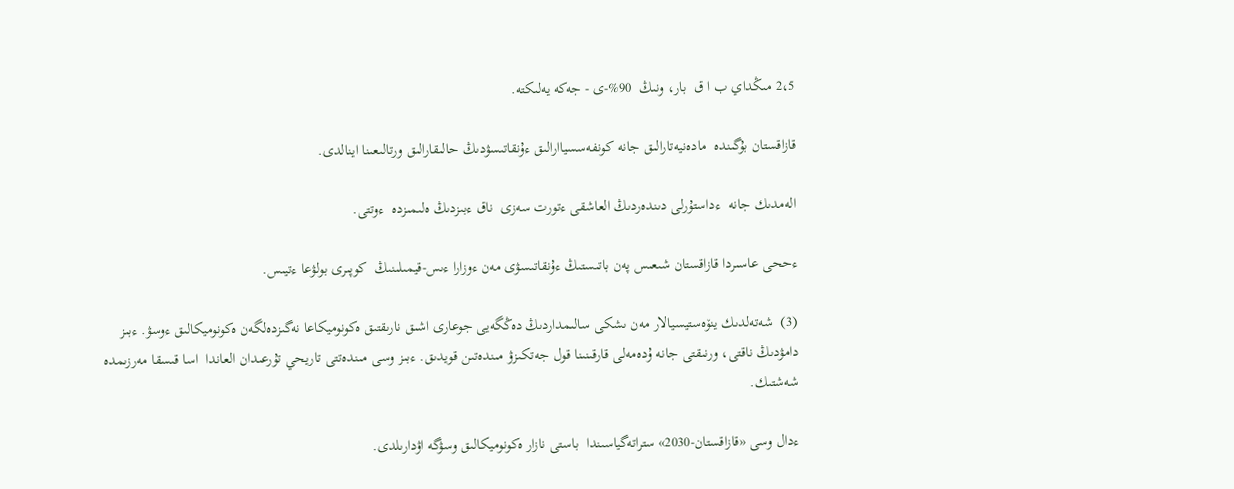2،5 مىڭداي ب ا ق  بار، ونىڭ  90%-ى - جەكە يەلىكتە.

قازاقستان بۇگىندە  مادەنيەتارالىق جانە كونفەسسياارالىق ءۇنقاتىسۋدىڭ حالىقارالىق ورتالىعىنا اينالدى.

الەمدىك جانە  ءداستۇرلى دىندەردىڭ العاشقى ءتورت سەزى  ناق ءبىزدىڭ ەلىمىزدە  ءوتتى.

ءححى عاسىردا قازاقستان شىعىس پەن باتىستىڭ ءۇنقاتىسۋى مەن ءوزارا ءىس-قيمىلىنىڭ  كوپىرى بولۋعا ءتيىس.

(3)  شەتەلدىك ينۆەستيسيالار مەن ىشكى سالىمداردىڭ دەڭگەيى جوعارى اشىق نارىقتىق ەكونوميكاعا نەگىزدەلگەن ەكونوميكالىق ءوسۋ. ءبىز  دامۋدىڭ ناقتى، ورنىقتى جانە ۇدەمەلى قارقىنىنا قول جەتكىزۋ مىندەتىن قويدىق. ءبىز وسى مىندەتتى تاريحي تۇرعىدان العاندا  اسا قىسقا مەرزىمدە شەشتىك.

ءدال وسى «قازاقستان-2030» ستراتەگياسىندا  باستى نازار ەكونوميكالىق وسۋگە اۋدارىلدى.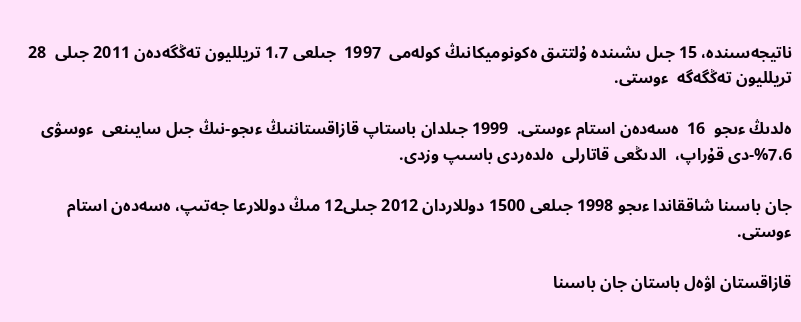ناتيجەسىندە، 15 جىل ىشىندە ۇلتتىق ەكونوميكانىڭ كولەمى  1997  جىلعى 1،7 تريلليون تەڭگەدەن 2011 جىلى  28 تريلليون تەڭگەگە  ءوستى.

ەلدىڭ ءىجو  16  ەسەدەن استام ءوستى.  1999 جىلدان باستاپ قازاقستاننىڭ ءىجو-نىڭ جىل سايىنعى  ءوسۋى  7،6%-دى قۇراپ،  الدىڭعى قاتارلى  ەلدەردى باسىپ وزدى.

جان باسىنا شاققاندا ءىجو 1998 جىلعى 1500 دوللاردان 2012 جىلى12 مىڭ دوللارعا جەتىپ، ەسەدەن استام ءوستى.

قازاقستان اۋەل باستان جان باسىنا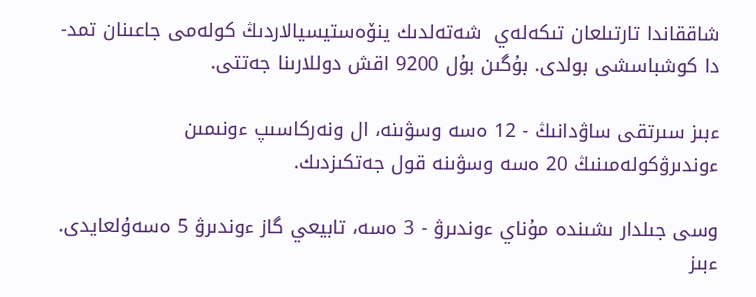شاققاندا تارتىلعان تىكەلەي  شەتەلدىك ينۆەستيسيالاردىڭ كولەمى جاعىنان تمد-دا كوشباسشى بولدى. بۇگىن بۇل 9200 اقش دوللارىنا جەتتى.

ءبىز سىرتقى ساۋدانىڭ - 12 ەسە وسۋىنە، ال ونەركاسىپ ءونىمىن ءوندىرۋكولەمىنىڭ 20 ەسە وسۋىنە قول جەتكىزدىك.

وسى جىلدار ىشىندە مۇناي ءوندىرۋ - 3 ەسە، تابيعي گاز ءوندىرۋ 5 ەسەۇلعايدى.  ءبىز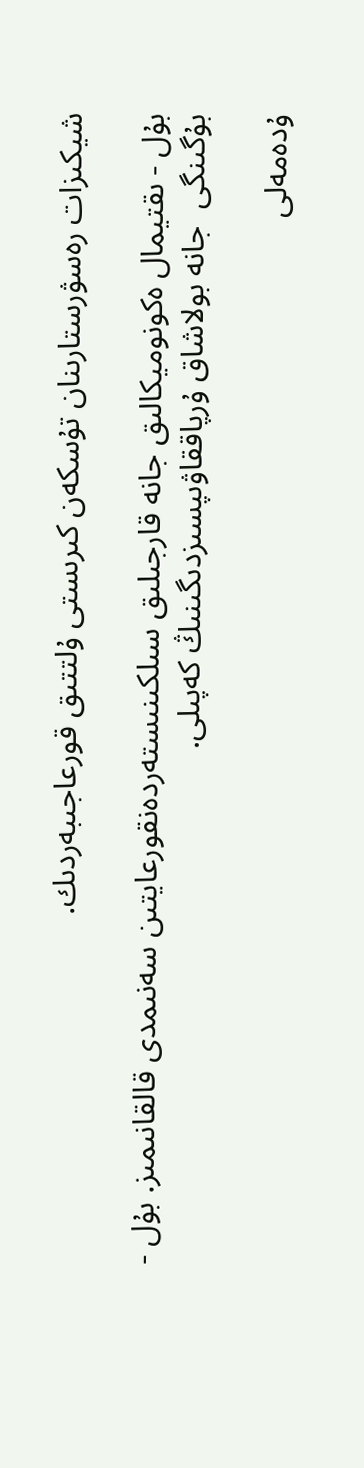شيكىزات رەسۋرستارىنان تۇسكەن كىرىستى ۇلتتىق قورعاجىبەردىك.

بۇل - ىقتيمال ەكونوميكالىق جانە قارجىلىق سىلكىنىستەردەنقورعايتىن سەنىمدى قالقانىمىز. بۇل - بۇگىنگى  جانە بولاشاق ۇرپاققاۋىپسىزدىگىنىڭ كەپىلى.

ۇدەمەلى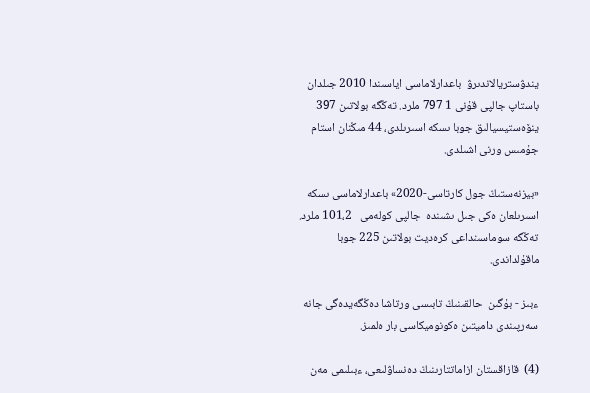يندۋستريالاندىرۋ  باعدارلاماسى اياسىندا 2010 جىلدان باستاپ جالپى قۇنى 1 797 ملرد. تەڭگە بولاتىن 397 ينۆەستيسيالىق جوبا ىسكە اسىرىلدى، 44 مىڭنان استام جۇمىس ورنى اشىلدى.

«بيزنەستىڭ جول كارتاسى-2020» باعدارلاماسى ىسكە اسىرىلعان ەكى جىل ىشىندە  جالپى كولەمى   101،2 ملرد. تەڭگە سوماسىنداعى كرەديت بولاتىن 225 جوبا ماقۇلداندى.

ءبىز - بۇگىن  حالقىنىڭ تابىسى ورتاشا دەڭگەيدەگى جانە سەرپىندى داميتىن ەكونوميكاسى بار ەلمىز.

(4)  قازاقستان ازاماتتارىنىڭ دەنساۋلىعى، ءبىلىمى مەن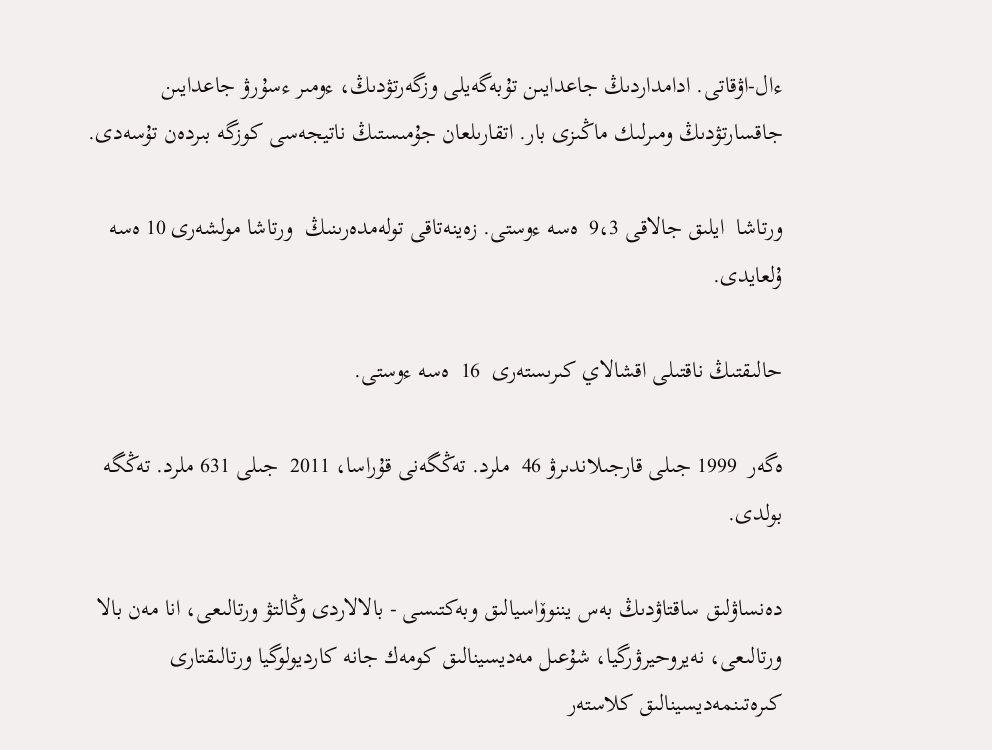ءال-اۋقاتى. ادامداردىڭ جاعدايىن تۇبەگەيلى وزگەرتۋدىڭ، ءومىر ءسۇرۋ جاعدايىن جاقسارتۋدىڭ ومىرلىك ماڭىزى بار. اتقارىلعان جۇمىستىڭ ناتيجەسى كوزگە بىردەن تۇسەدى.

ورتاشا  ايلىق جالاقى 9،3  ەسە ءوستى. زەينەتاقى تولەمدەرىنىڭ  ورتاشا مولشەرى 10 ەسە ۇلعايدى.

حالىقتىڭ ناقتىلى اقشالاي كىرىستەرى  16  ەسە ءوستى.

ەگەر  1999 جىلى قارجىلاندىرۋ 46  ملرد. تەڭگەنى قۇراسا، 2011  جىلى 631 ملرد. تەڭگە بولدى.

دەنساۋلىق ساقتاۋدىڭ بەس يننوۆاسيالىق وبەكتىسى - بالالاردى وڭالتۋ ورتالىعى، انا مەن بالا ورتالىعى، نەيروحيرۋرگيا، شۇعىل مەديسينالىق كومەك جانە كارديولوگيا ورتالىقتارى كىرەتىنمەديسينالىق كلاستەر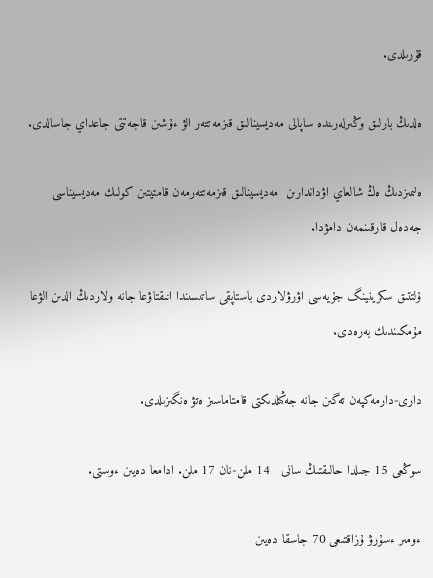قۇرىلدى.

ەلدىڭ بارلىق وڭىرلەرىندە ساپالى مەديسينالىق قىزمەتتەر الۋ ءۇشىن قاجەتتى جاعداي جاسالدى.

ەلىمىزدىڭ ەڭ شالعاي اۋداندارىن  مەديسينالىق قىزمەتتەرمەن قامتيتىن كولىك مەديسيناسى جەدەل قارقىنمەن دامۋدا.

ۇلتتىق سكرينينگ جۇيەسى اۋرۋلاردى باستاپقى ساتىسىندا انىقتاۋعا جانە ولاردىڭ الدىن الۋعا مۇمكىندىك بەرەدى.

دارى-دارمەكپەن تەگىن جانە جەڭىلدىكتى قامتاماسىز ەتۋ ەنگىزىلدى.

سوڭعى 15 جىلدا حالىقتىڭ سانى   14 ملن-نان 17 ملن. ادامعا دەيىن ءوستى.

ءومىر ءسۇرۋ ۇزاقتىعى 70 جاسقا دەيىن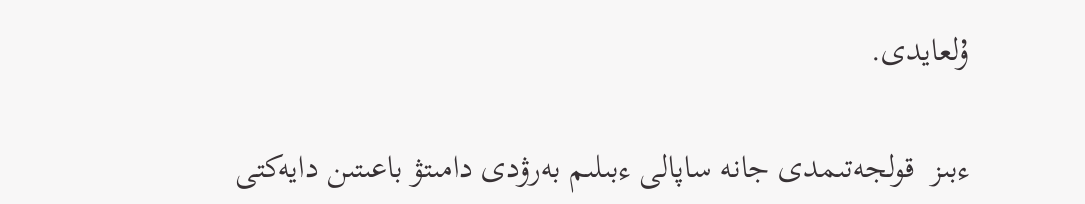ۇلعايدى.

ءبىز  قولجەتىمدى جانە ساپالى ءبىلىم بەرۋدى دامىتۋ باعىتىن دايەكتى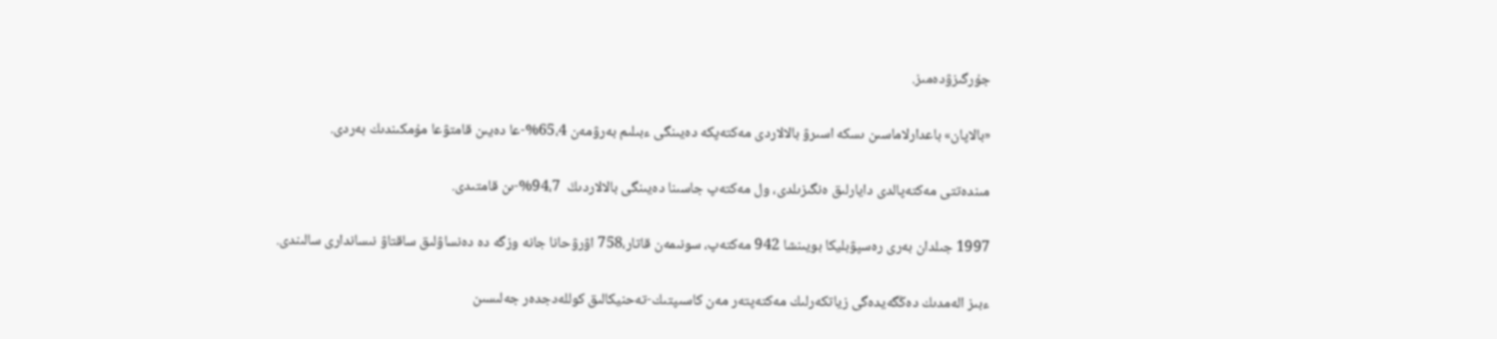جۇرگىزۋدەمىز.

«بالاپان» باعدارلاماسىن ىسكە اسىرۋ بالالاردى مەكتەپكە دەيىنگى ءبىلىم بەرۋمەن 65،4%-عا دەيىن قامتۋعا مۇمكىندىك بەردى.

مىندەتتى مەكتەپالدى دايارلىق ەنگىزىلدى، ول مەكتەپ جاسىنا دەيىنگى بالالاردىڭ  94،7%-ىن قامتىدى.

1997 جىلدان بەرى رەسپۋبليكا بويىنشا 942 مەكتەپ، سونىمەن قاتار،758 اۋرۋحانا جانە وزگە دە دەنساۋلىق ساقتاۋ نىساندارى سالىندى.

ءبىز الەمدىك دەڭگەيدەگى زياتكەرلىك مەكتەپتەر مەن كاسىپتىك-تەحنيكالىق كوللەدجدەر جەلىسىن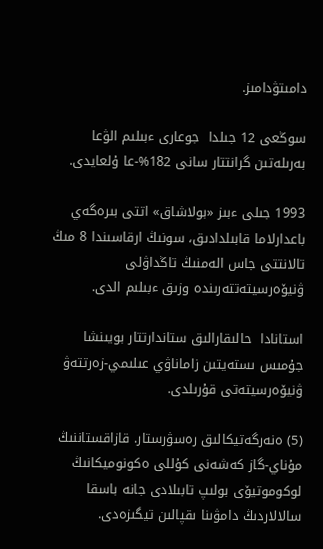دامىتۋدامىز.

سوڭعى 12 جىلدا  جوعارى ءبىلىم الۋعا بەرىلەتىن گرانتتار سانى 182%-عا ۇلعايدى.

1993 جىلى ءبىز «بولاشاق» اتتى بىرەگەي باعدارلاما قابىلدادىق، سونىڭ ارقاسىندا 8 مىڭ تالانتتى جاس الەمنىڭ تاڭداۋلى ۋنيۆەرسيتەتتەرىندە وزىق ءبىلىم الدى.

استانادا  حالىقارالىق ستاندارتتار بويىنشا جۇمىس ىستەيتىن زاماناۋي عىلىمي-زەرتتەۋ ۋنيۆەرسيتەتى قۇرىلدى.

(5) ەنەرگەتيكالىق رەسۋرستار. قازاقستاننىڭ مۇناي-گاز كەشەنى كۇللى ەكونوميكانىڭ لوكوموتيۆى بولىپ تابىلادى جانە باسقا سالالاردىڭ دامۋىنا ىقپالىن تيگىزەدى.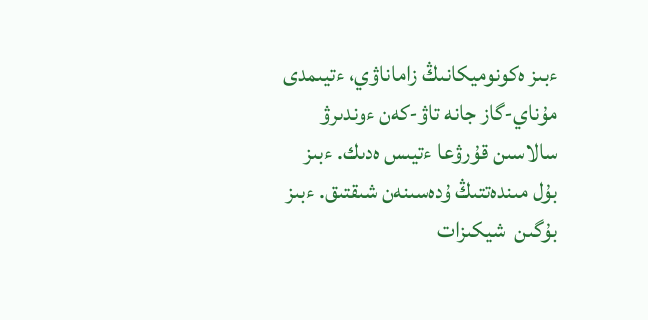ءبىز ەكونوميكانىڭ زاماناۋي، ءتيىمدى مۇناي-گاز جانە تاۋ-كەن ءوندىرۋ سالاسىن قۇرۋعا ءتيىس ەدىك. ءبىز بۇل مىندەتتىڭ ۇدەسىنەن شىقتىق. ءبىز بۇگىن  شيكىزات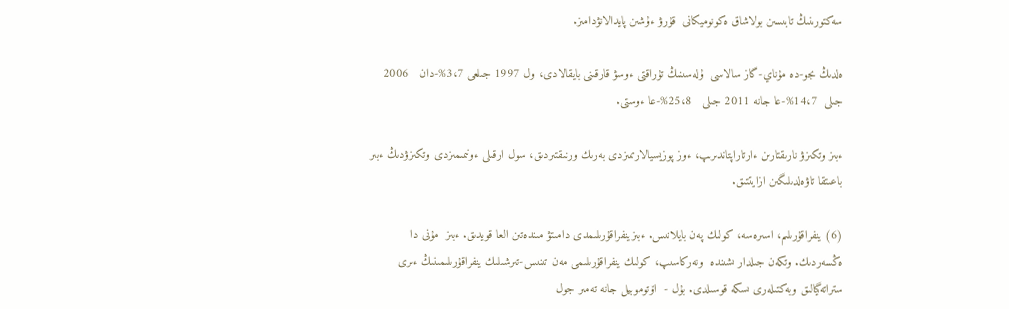سەكتورىنىڭ تابىسىن بولاشاق ەكونوميكانى  قۇرۋ ءۇشىن پايدالانۋدامىز.

ەلدىڭ ىجو-دە مۇناي-گاز سالاسى  ۇلەسىنىڭ تۇراقتى ءوسۋ قارقىنى بايقالادى، ول 1997 جىلعى 3،7%-دان   2006  جىلى  14،7%-عا جانە 2011 جىلى   25،8%-عا ءوستى.

ءبىز وتكىزۋ نارىقتارىن ءارتاراپتاندىرىپ، ءوز پوزيسيالارىمىزدى بەرىك ورنىقتىردىق، سول ارقىلى ءونىمىمىزدى وتكىزۋدىڭ ءبىر باعىتقا تاۋەلدىلىگىن ازايتتىق.

(6) ينفراقۇرىلىم، اسىرەسە، كولىك پەن بايلانىس. ءبىزينفراقۇرىلىمدى دامىتۋ مىندەتىن العا قويدىق. ءبىز  مۇنى دا ەڭسەردىك. وتكەن جىلدار ىشىندە  ونەركاسىپ، كولىك ينفراقۇرىلىمى مەن تىنىس-تىرشىلىك ينفراقۇرىلىمىنىڭ ءىرى ستراتەگيالىق وبەكتىلەرى ىسكە قوسىلدى. بۇل -  اۆتوموبيل جانە تەمىر جول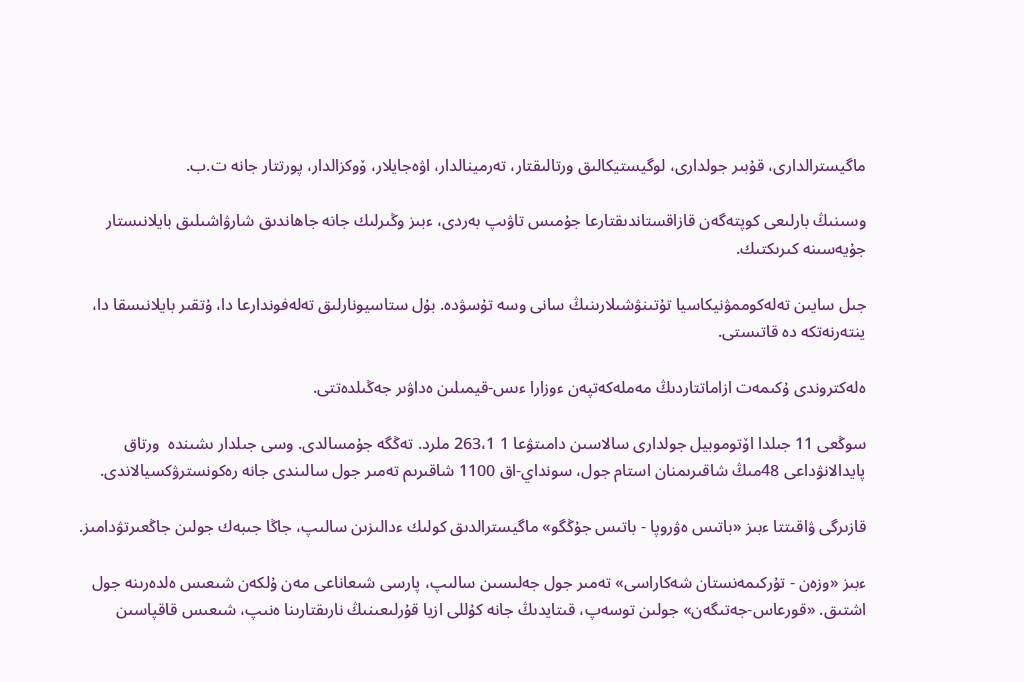ماگيسترالدارى، قۇبىر جولدارى، لوگيستيكالىق ورتالىقتار، تەرمينالدار، اۋەجايلار، ۆوكزالدار، پورتتار جانە ت.ب.

وسىنىڭ بارلىعى كوپتەگەن قازاقستاندىقتارعا جۇمىس تاۋىپ بەردى، ءبىز وڭىرلىك جانە جاھاندىق شارۋاشىلىق بايلانىستار جۇيەسىنە كىرىكتىك.

جىل سايىن تەلەكوممۋنيكاسيا تۇتىنۋشىلارىنىڭ سانى وسە تۇسۋدە. بۇل ستاسيونارلىق تەلەفوندارعا دا، ۇتقىر بايلانىسقا دا، ينتەرنەتكە دە قاتىستى.

ەلەكتروندى ۇكىمەت ازاماتتاردىڭ مەملەكەتپەن ءوزارا ءىس-قيمىلىن ەداۋىر جەڭىلدەتتى.

سوڭعى 11 جىلدا اۆتوموبيل جولدارى سالاسىن دامىتۋعا 1 263،1 ملرد. تەڭگە جۇمسالدى. وسى جىلدار ىشىندە  ورتاق پايدالانۋداعى 48مىڭ شاقىرىمنان استام جول، سونداي-اق 1100 شاقىرىم تەمىر جول سالىندى جانە رەكونسترۋكسيالاندى.

قازىرگى ۋاقىتتا ءبىز «باتىس ەۋروپا - باتىس جۇڭگو» ماگيسترالدىق كولىك ءدالىزىن سالىپ، جاڭا جىبەك جولىن جاڭعىرتۋدامىز.

ءبىز «وزەن - تۇركىمەنستان شەكاراسى» تەمىر جول جەلىسىن سالىپ، پارسى شىعاناعى مەن ۇلكەن شىعىس ەلدەرىنە جول اشتىق. «قورعاس-جەتىگەن» جولىن توسەپ، قىتايدىڭ جانە كۇللى ازيا قۇرلىعىنىڭ نارىقتارىنا ەنىپ، شىعىس قاقپاسىن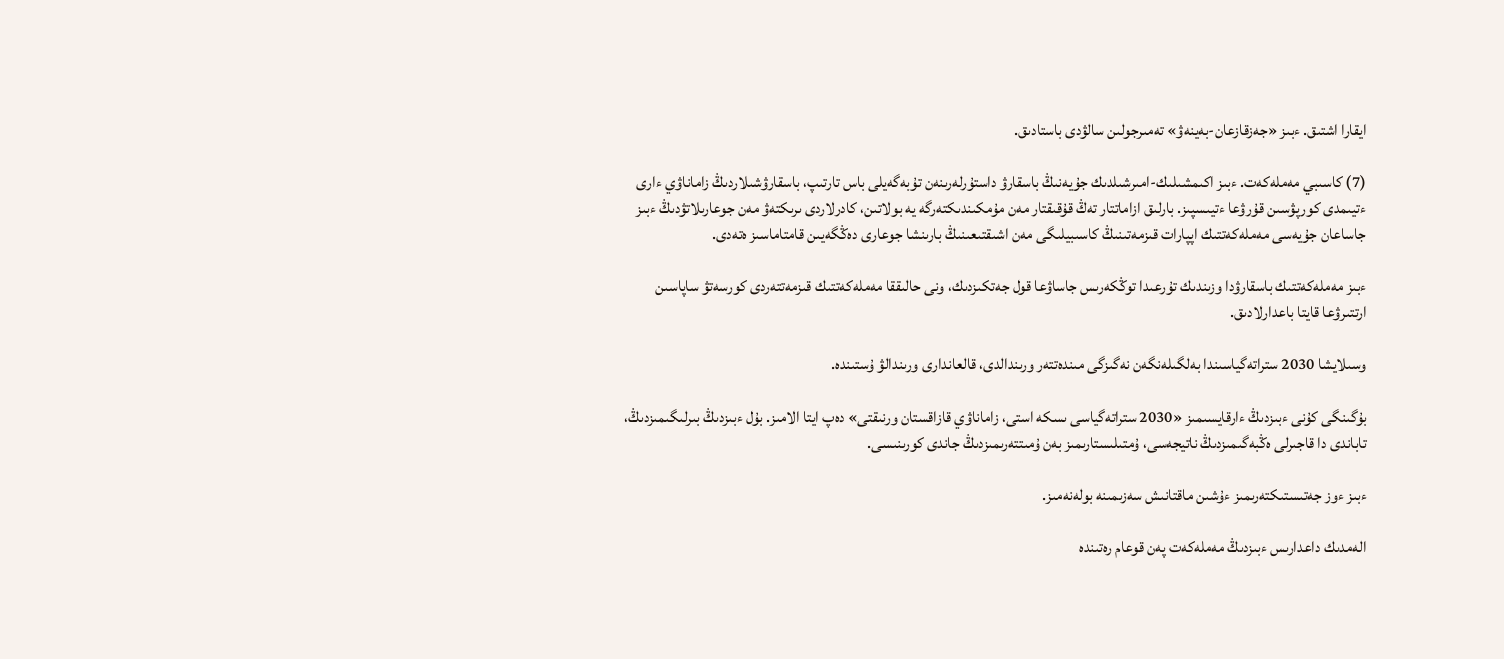ايقارا اشتىق. ءبىز «جەزقازعان-بەينەۋ» تەمىرجولىن سالۋدى باستادىق.

(7) كاسىبي مەملەكەت. ءبىز اكىمشىلىك-امىرشىلدىك جۇيەنىڭ باسقارۋ داستۇرلەرىنەن تۇبەگەيلى باس تارتىپ، باسقارۋشىلاردىڭ زاماناۋي ءارى ءتيىمدى كورپۋسىن قۇرۋعا ءتيىسپىز. بارلىق ازاماتتار تەڭ قۇقىقتار مەن مۇمكىندىكتەرگە يە بولاتىن، كادرلاردى ىرىكتەۋ مەن جوعارىلاتۋدىڭ ءبىز جاساعان جۇيەسى مەملەكەتتىك اپپارات قىزمەتىنىڭ كاسىبيلىگى مەن اشىقتىعىنىڭ بارىنشا جوعارى دەڭگەيىن قامتاماسىز ەتەدى.

ءبىز مەملەكەتتىك باسقارۋدا وزىندىك تۇرعىدا توڭكەرىس جاساۋعا قول جەتكىزدىك، ونى حالىققا مەملەكەتتىك قىزمەتتەردى كورسەتۋ ساپاسىن ارتتىرۋعا قايتا باعدارلادىق.

وسىلايشا 2030 ستراتەگياسىندا بەلگىلەنگەن نەگىزگى مىندەتتەر ورىندالدى، قالعاندارى ورىندالۋ ۇستىندە.

بۇگىنگى كۇنى ءبىزدىڭ ءارقايسىمىز «2030 ستراتەگياسى ىسكە استى، زاماناۋي قازاقستان ورنىقتى» دەپ ايتا الامىز. بۇل ءبىزدىڭ بىرلىگىمىزدىڭ، تاباندى دا قاجىرلى ەڭبەگىمىزدىڭ ناتيجەسى، ۇمتىلىستارىمىز بەن ۇمىتتەرىمىزدىڭ جاندى كورىنىسى.

ءبىز ءوز جەتىستىكتەرىمىز ءۇشىن ماقتانىش سەزىمىنە بولەنەمىز.

الەمدىك داعدارىس ءبىزدىڭ مەملەكەت پەن قوعام رەتىندە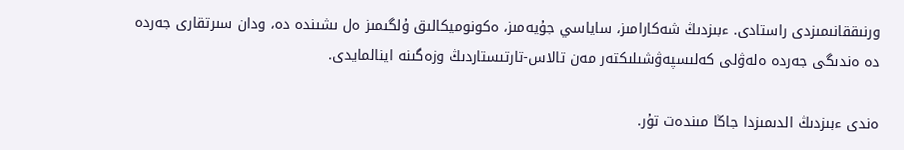ورنىققانىمىزدى راستادى. ءبىزدىڭ شەكارامىز، ساياسي جۇيەمىز، ەكونوميكالىق ۇلگىمىز ەل ىشىندە دە، ودان سىرتقارى جەردە دە ەندىگى جەردە ەلەۋلى كەلىسپەۋشىلىكتەر مەن تالاس-تارتىستاردىڭ وزەگىنە اينالمايدى.

ەندى ءبىزدىڭ الدىمىزدا جاڭا مىندەت تۇر.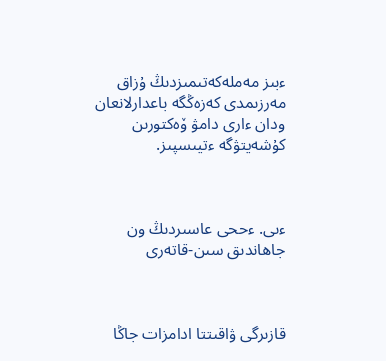ءبىز مەملەكەتىمىزدىڭ ۇزاق مەرزىمدى كەزەڭگە باعدارلانعان ودان ءارى دامۋ ۆەكتورىن كۇشەيتۋگە ءتيىسپىز.



ءىى. ءححى عاسىردىڭ ون جاھاندىق سىن-قاتەرى



قازىرگى ۋاقىتتا ادامزات جاڭا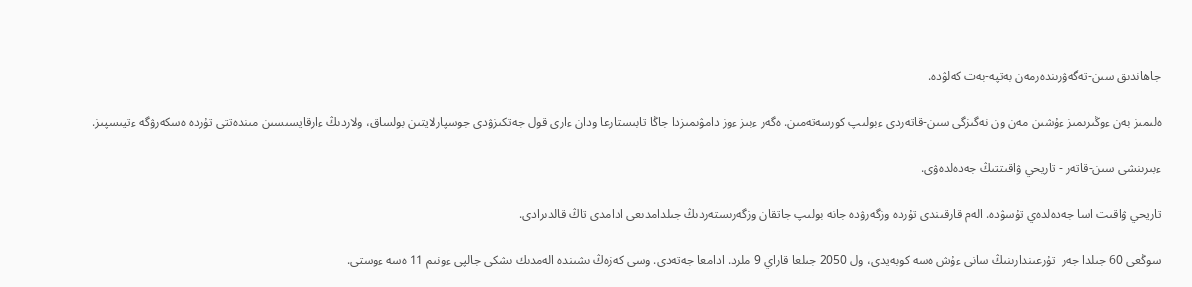جاھاندىق سىن-تەگەۋرىندەرمەن بەتپە-بەت كەلۋدە.

ەلىمىز بەن ءوڭىرىمىز ءۇشىن مەن ون نەگىزگى سىن-قاتەردى ءبولىپ كورسەتەمىن. ەگەر ءبىز ءوز دامۋىمىزدا جاڭا تابىستارعا ودان ءارى قول جەتكىزۋدى جوسپارلايتىن بولساق، ولاردىڭ ءارقايسىسىن مىندەتتى تۇردە ەسكەرۋگە ءتيىسپىز.

ءبىرىنشى سىن-قاتەر - تاريحي ۋاقىتتىڭ جەدەلدەۋى.

تاريحي ۋاقىت اسا جەدەلدەي تۇسۋدە. الەم قارقىندى تۇردە وزگەرۋدە جانە بولىپ جاتقان وزگەرىستەردىڭ جىلدامدىعى ادامدى تاڭ قالدىرادى.

سوڭعى 60 جىلدا جەر  تۇرعىندارىنىڭ سانى ءۇش ەسە كوبەيدى، ول 2050 جىلعا قاراي 9 ملرد. ادامعا جەتەدى. وسى كەزەڭ ىشىندە الەمدىك ىشكى جالپى ءونىم 11 ەسە ءوستى.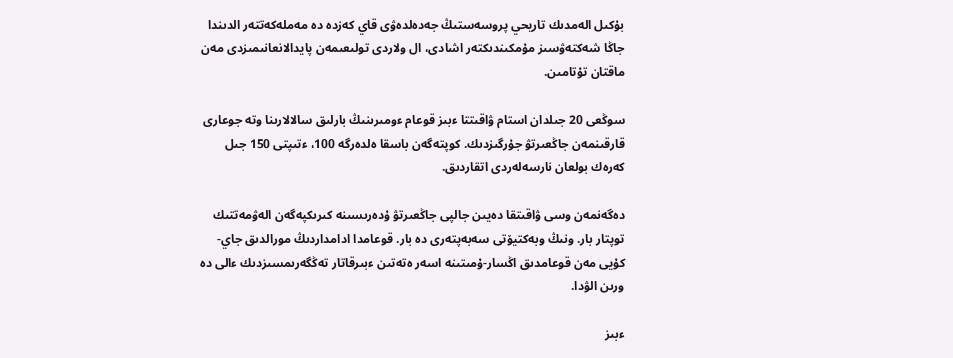بۇكىل الەمدىك تاريحي پروسەستىڭ جەدەلدەۋى قاي كەزدە دە مەملەكەتتەر الدىندا جاڭا شەكتەۋسىز مۇمكىندىكتەر اشادى، ال ولاردى تولىعىمەن پايدالانعانىمىزدى مەن ماقتان تۇتامىن.

سوڭعى 20 جىلدان استام ۋاقىتتا ءبىز قوعام ءومىرىنىڭ بارلىق سالالارىنا وتە جوعارى قارقىنمەن جاڭعىرتۋ جۇرگىزدىك. كوپتەگەن باسقا ەلدەرگە 100، ءتىپتى 150 جىل كەرەك بولعان نارسەلەردى اتقاردىق.

دەگەنمەن وسى ۋاقىتقا دەيىن جالپى جاڭعىرتۋ ۇدەرىسىنە كىرىكپەگەن الەۋمەتتىك توپتار بار. ونىڭ وبەكتيۆتى سەبەپتەرى دە بار. قوعامدا ادامداردىڭ مورالدىق جاي-كۇيى مەن قوعامدىق اڭسار-ۇمىتىنە اسەر ەتەتىن ءبىرقاتار تەڭگەرىمسىزدىك ءالى دە ورىن الۋدا.

ءبىز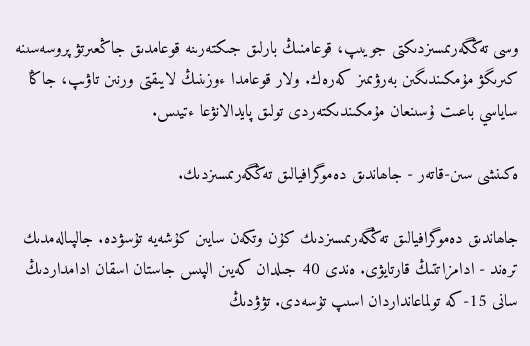وسى تەڭگەرىمسىزدىكتى جويىپ، قوعامنىڭ بارلىق جىكتەرىنە قوعامدىق جاڭعىرتۋ پروسەسىنە كىرىگۋ مۇمكىندىگىن بەرۋىمىز كەرەك. ولار قوعامدا ءوزىنىڭ لايىقتى ورنىن تاۋىپ، جاڭا ساياسي باعىت ۇسىنعان مۇمكىندىكتەردى تولىق پايدالانۋعا ءتيىس.

ەكىنشى سىن-قاتەر - جاھاندىق دەموگرافيالىق تەڭگەرىمسىزدىك.

جاھاندىق دەموگرافيالىق تەڭگەرىمسىزدىك كۇن وتكەن سايىن كۇشەيە تۇسۋدە. جالپىالەمدىك ترەند - ادامزاتتىڭ قارتايۋى. ەندى 40 جىلدان كەيىن الپىس جاستان اسقان ادامداردىڭ سانى 15-كە تولماعانداردان اسىپ تۇسەدى. تۋۋدىڭ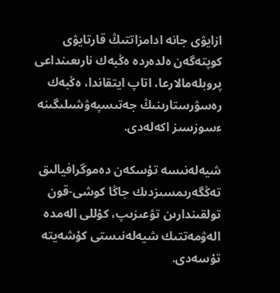ازايۋى جانە ادامزاتتىڭ قارتايۋى كوپتەگەن ەلدەردە ەڭبەك نارىعىنداعى پروبلەمالارعا، اتاپ ايتقاندا، ەڭبەك رەسۋرستارىنىڭ جەتىسپەۋشىلىگىنە ءسوزسىز اكەلەدى.

شيەلەنىسە تۇسكەن دەموگرافيالىق تەڭگەرىمسىزدىك جاڭا كوشى-قون تولقىندارىن تۋعىزىپ، كۇللى الەمدە الەۋمەتتىك شيەلەنىستى كۇشەيتە تۇسەدى.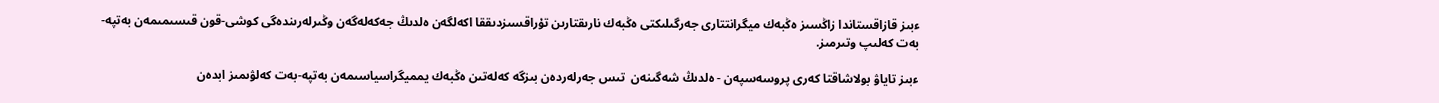ءبىز قازاقستاندا زاڭسىز ەڭبەك ميگرانتتارى جەرگىلىكتى ەڭبەك نارىقتارىن تۇراقسىزدىققا اكەلگەن ەلدىڭ جەكەلەگەن وڭىرلەرىندەگى كوشى-قون قىسىمىمەن بەتپە-بەت كەلىپ وتىرمىز.

ءبىز تاياۋ بولاشاقتا كەرى پروسەسپەن - ەلدىڭ شەگىنەن  تىس جەرلەردەن بىزگە كەلەتىن ەڭبەك يمميگراسياسىمەن بەتپە-بەت كەلۋىمىز ابدەن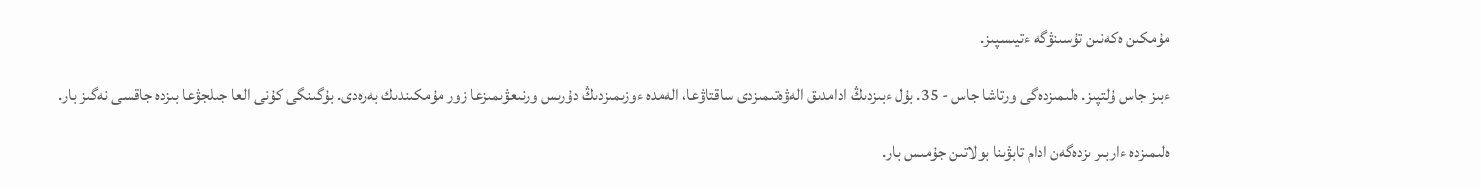مۇمكىن ەكەنىن تۇسىنۋگە ءتيىسپىز.

ءبىز جاس ۇلتپىز. ەلىمىزدەگى ورتاشا جاس - 35. بۇل ءبىزدىڭ ادامدىق الەۋەتىمىزدى ساقتاۋعا، الەمدە ءوزىمىزدىڭ دۇرىس ورنىعۋىمىزعا زور مۇمكىندىك بەرەدى. بۇگىنگى كۇنى العا جىلجۋعا بىزدە جاقسى نەگىز بار.

ەلىمىزدە ءاربىر ىزدەگەن ادام تابۋىنا بولاتىن جۇمىس بار.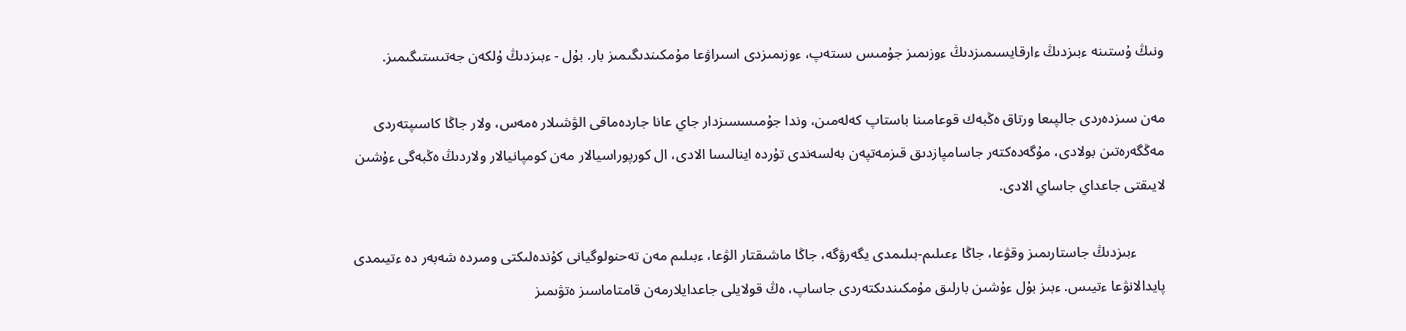ونىڭ ۇستىنە ءبىزدىڭ ءارقايسىمىزدىڭ ءوزىمىز جۇمىس ىستەپ، ءوزىمىزدى اسىراۋعا مۇمكىندىگىمىز بار. بۇل - ءبىزدىڭ ۇلكەن جەتىستىگىمىز.

مەن سىزدەردى جالپىعا ورتاق ەڭبەك قوعامىنا باستاپ كەلەمىن، وندا جۇمىسسىزدار جاي عانا جاردەماقى الۋشىلار ەمەس، ولار جاڭا كاسىپتەردى مەڭگەرەتىن بولادى، مۇگەدەكتەر جاسامپازدىق قىزمەتپەن بەلسەندى تۇردە اينالىسا الادى، ال كورپوراسيالار مەن كومپانيالار ولاردىڭ ەڭبەگى ءۇشىن لايىقتى جاعداي جاساي الادى.

        ءبىزدىڭ جاستارىمىز وقۋعا، جاڭا ءعىلىم-بىلىمدى يگەرۋگە، جاڭا ماشىقتار الۋعا، ءبىلىم مەن تەحنولوگيانى كۇندەلىكتى ومىردە شەبەر دە ءتيىمدى پايدالانۋعا ءتيىس. ءبىز بۇل ءۇشىن بارلىق مۇمكىندىكتەردى جاساپ، ەڭ قولايلى جاعدايلارمەن قامتاماسىز ەتۋىمىز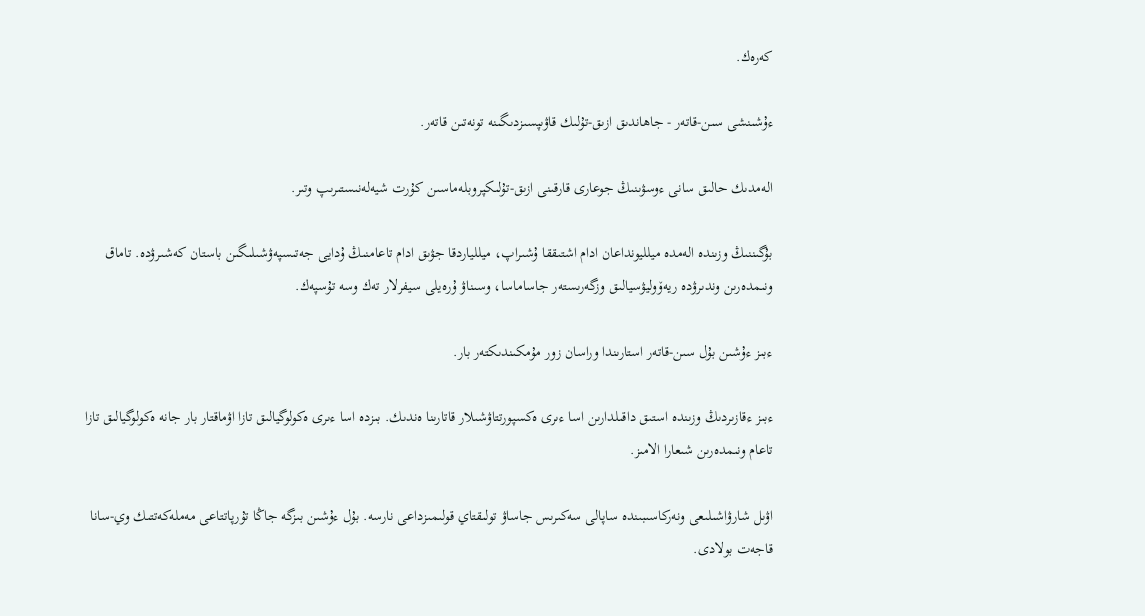كەرەك.

ءۇشىنشى سىن-قاتەر - جاھاندىق ازىق-تۇلىك قاۋىپسىزدىگىنە تونەتىن قاتەر.

الەمدىك حالىق سانى ءوسۋىنىڭ جوعارى قارقىنى ازىق-تۇلىكپروبلەماسىن كۇرت شيەلەنىستىرىپ وتىر.

بۇگىننىڭ وزىندە الەمدە ميلليونداعان ادام اشتىققا ۇشىراپ، ميللياردقا جۋىق ادام تاعامنىڭ ۇدايى جەتىسپەۋشىلىگىن باستان كەشىرۋدە. تاماق ونىمدەرىن وندىرۋدە ريەۆوليۋسيالىق وزگەرىستەر جاساماسا، وسىناۋ ۇرەيلى سيفرلار تەك وسە تۇسپەك.

ءبىز ءۇشىن بۇل سىن-قاتەر استارىندا وراسان زور مۇمكىندىكتەر بار.

ءبىز ءقازىردىڭ وزىندە استىق داقىلدارىن اسا ءىرى ەكسپورتتاۋشىلار قاتارىنا ەندىك. بىزدە اسا ءىرى ەكولوگيالىق تازا اۋماقتار بار جانە ەكولوگيالىق تازا تاعام ونىمدەرىن شىعارا الامىز.

اۋىل شارۋاشىلىعى ونەركاسىبىندە ساپالى سەكىرىس جاساۋ تولىقتاي قولىمىزداعى نارسە. بۇل ءۇشىن بىزگە جاڭا تۇرپاتتاعى مەملەكەتتىك وي-سانا قاجەت بولادى.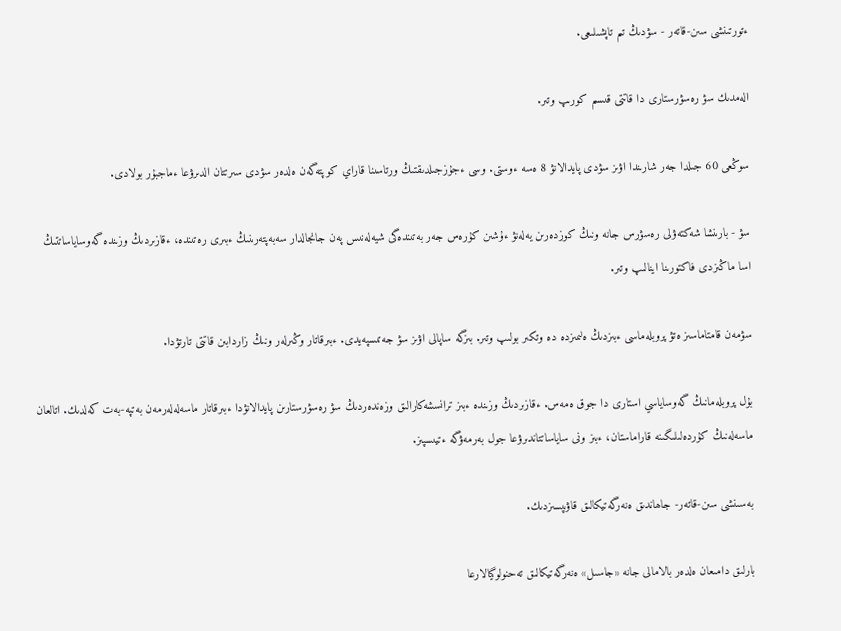ءتورتىنشى سىن-قاتەر - سۋدىڭ تىم تاپشىلىعى.

الەمدىك سۋ رەسۋرستارى دا قاتتى قىسىم كورىپ وتىر.

سوڭعى 60 جىلدا جەر شارىندا اۋىز سۋدى پايدالانۋ 8 ەسە ءوستى. وسى ءجۇزجىلدىقتىڭ ورتاسىنا قاراي كوپتەگەن ەلدەر سۋدى سىرتتان الدىرۋعا ءماجبۇر بولادى.

سۋ - بارىنشا شەكتەۋلى رەسۋرس جانە ونىڭ كوزدەرىن يەلەنۋ ءۇشىن كۇرەس جەر بەتىندەگى شيەلەنىس پەن جانجالدار سەبەپتەرىنىڭ ءبىرى رەتىندە، ءقازىردىڭ وزىندە گەوساياساتتىڭ اسا ماڭىزدى فاكتورىنا اينالىپ وتىر.

سۋمەن قامتاماسىز ەتۋ پروبلەماسى ءبىزدىڭ ەلىمىزدە دە وتكىر بولىپ وتىر. بىزگە ساپالى اۋىز سۋ جەتىسپەيدى. ءبىرقاتار وڭىرلەر ونىڭ زاردابىن قاتتى تارتۋدا.

بۇل پروبلەمانىڭ گەوساياسي استارى دا جوق ەمەس. ءقازىردىڭ وزىندە ءبىز ترانسشەكارالىق وزەندەردىڭ سۋ رەسۋرستارىن پايدالانۋدا ءبىرقاتار ماسەلەلەرمەن بەتپە-بەت كەلدىك. اتالعان ماسەلەنىڭ كۇردەلىلىگىنە قاراماستان، ءبىز ونى ساياساتتاندىرۋعا جول بەرمەۋگە ءتيىسپىز.

بەسىنشى سىن-قاتەر- جاھاندىق ەنەرگەتيكالىق قاۋىپسىزدىك.

بارلىق دامىعان ەلدەر بالامالى جانە «جاسىل» ەنەرگەتيكالىق تەحنولوگيالارعا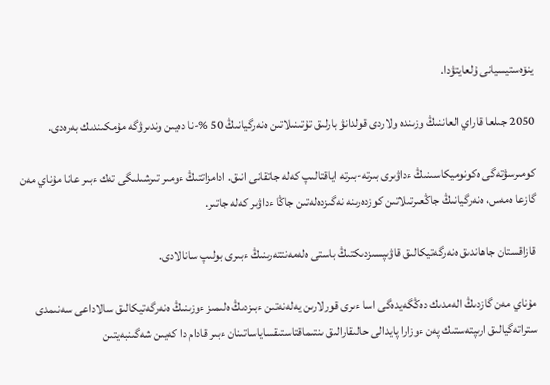ينۆەستيسيانى ۇلعايتۋدا.

2050 جىلعا قاراي العاننىڭ وزىندە ولاردى قولدانۋ بارلىق تۇتىنىلاتىن ەنەرگيانىڭ 50 %-نا دەيىن وندىرۋگە مۇمكىندىك بەرەدى.

كومىرسۋتەگى ەكونوميكاسىنىڭ ءداۋىرى بىرتە-بىرتە اياقتالىپ كەلە جاتقانى انىق. ادامزاتتىڭ ءومىر تىرشىلىگى تەك ءبىر عانا مۇناي مەن گازعا ەمەس، ەنەرگيانىڭ جاڭعىرتىلاتىن كوزدەرىنە نەگىزدەلەتىن جاڭا ءداۋىر كەلە جاتىر.

قازاقستان جاھاندىق ەنەرگەتيكالىق قاۋىپسىزدىكتىڭ باستى ەلەمەنتتەرىنىڭ ءبىرى بولىپ سانالادى.

مۇناي مەن گازدىڭ الەمدىك دەڭگەيدەگى اسا ءىرى قورلارىن يەلەنەتىن ءبىزدىڭ ەلىمىز ءوزىنىڭ ەنەرگەتيكالىق سالاداعى سەنىمدى ستراتەگيالىق ارىپتەستىك پەن ءوزارا پايدالى حالىقارالىق ىنتىماقتاستىقساياساتىنان ءبىر قادام دا كەيىن شەگىنبەيتىن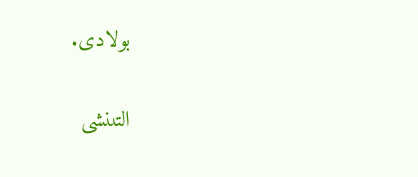بولادى.

التىنشى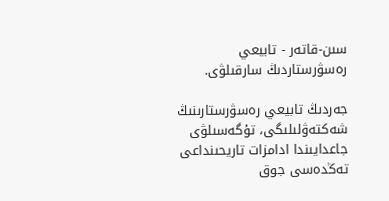سىن-قاتەر - تابيعي رەسۋرستاردىڭ سارقىلۋى.

جەردىڭ تابيعي رەسۋرستارىنىڭ شەكتەۋلىلىگى، تۇگەسىلۋى جاعدايىندا ادامزات تاريحىنداعى تەڭدەسى جوق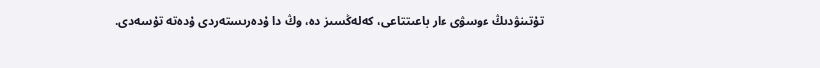تۇتىنۋدىڭ ءوسۋى ءار باعىتتاعى، كەلەڭسىز دە، وڭ دا ۇدەرىستەردى ۇدەتە تۇسەدى.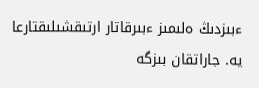ءبىزدىڭ ەلىمىز ءبىرقاتار ارتىقشىلىقتارعا يە. جاراتقان بىزگە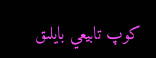كوپ تابيعي بايلىق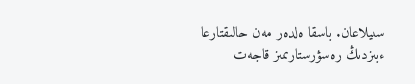سىيلاعان. باسقا ەلدەر مەن حالىقتارعا ءبىزدىڭ رەسۋرستارىمىز قاجەت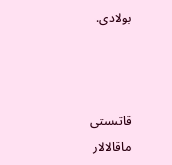بولادى.



قاتىستى ماقالالار